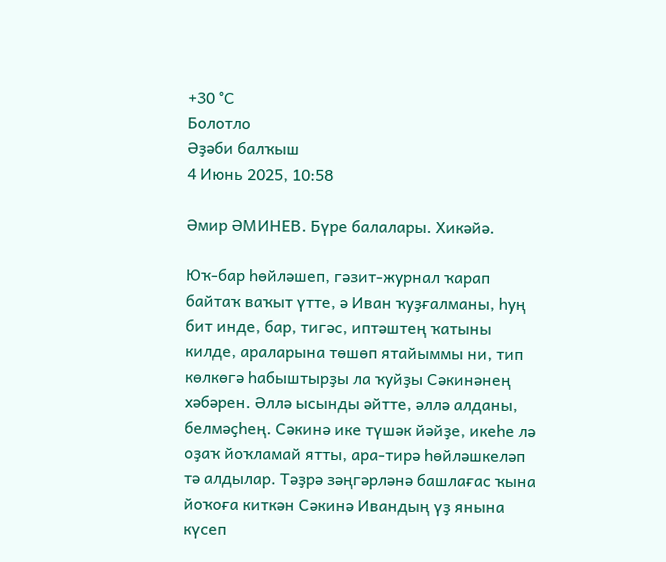+30 °С
Болотло
Әҙәби балҡыш
4 Июнь 2025, 10:58

Әмир ӘМИНЕВ. Бүре балалары. Хикәйә.

Юҡ-бар һөйләшеп, гәзит-журнал ҡарап байтаҡ ваҡыт үтте, ә Иван ҡуҙғалманы, һуң бит инде, бар, тигәс, иптәштең ҡатыны килде, араларына төшөп ятайыммы ни, тип көлкөгә һабыштырҙы ла ҡуйҙы Сәкинәнең хәбәрен. Әллә ысынды әйтте, әллә алданы, белмәҫһең. Сәкинә ике түшәк йәйҙе, икеһе лә оҙаҡ йоҡламай ятты, ара-тирә һөйләшкеләп тә алдылар. Тәҙрә зәңгәрләнә башлағас ҡына йоҡоға киткән Сәкинә Ивандың үҙ янына күсеп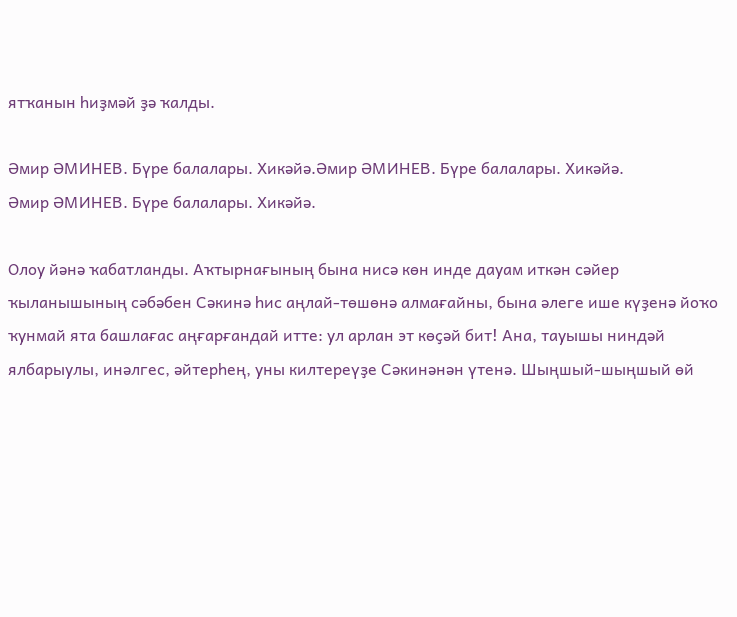ятҡанын һиҙмәй ҙә ҡалды.

Әмир ӘМИНЕВ. Бүре балалары. Хикәйә.Әмир ӘМИНЕВ. Бүре балалары. Хикәйә.
Әмир ӘМИНЕВ. Бүре балалары. Хикәйә.

Олоу йәнә ҡабатланды. Аҡтырнағының бына нисә көн инде дауам иткән сәйер ҡыланышының сәбәбен Сәкинә һис аңлай-төшөнә алмағайны, бына әлеге ише күҙенә йоҡо ҡунмай ята башлағас аңғарғандай итте: ул арлан эт көҫәй бит! Ана, тауышы ниндәй ялбарыулы, инәлгес, әйтерһең, уны килтереүҙе Сәкинәнән үтенә. Шыңшый-шыңшый өй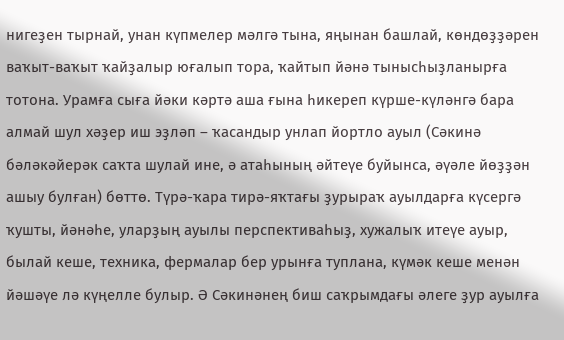нигеҙен тырнай, унан күпмелер мәлгә тына, яңынан башлай, көндөҙҙәрен ваҡыт-ваҡыт ҡайҙалыр юғалып тора, ҡайтып йәнә тынысһыҙланырға тотона. Урамға сыға йәки кәртә аша ғына һикереп күрше-күләнгә бара алмай шул хәҙер иш эҙләп – ҡасандыр унлап йортло ауыл (Сәкинә бәләкәйерәк саҡта шулай ине, ә атаһының әйтеүе буйынса, әүәле йөҙҙән ашыу булған) бөттө. Түрә-ҡара тирә-яҡтағы ҙурыраҡ ауылдарға күсергә ҡушты, йәнәһе, уларҙың ауылы перспективаһыҙ, хужалыҡ итеүе ауыр, былай кеше, техника, фермалар бер урынға туплана, күмәк кеше менән йәшәүе лә күңелле булыр. Ә Сәкинәнең биш саҡрымдағы әлеге ҙур ауылға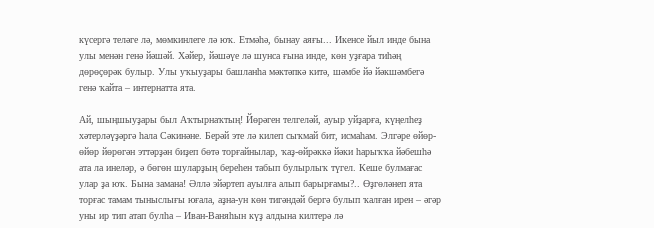күсергә теләге лә, мөмкинлеге лә юҡ. Етмәһә, бынау аяғы... Икенсе йыл инде бына улы менән генә йәшәй. Хәйер, йәшәүе лә шунса ғына инде, көн уҙғара тиһәң дөрөҫөрәк булыр. Улы уҡыуҙары башланһа мәктәпкә китә, шәмбе йә йәкшәмбегә генә ҡайта – интернатта ята.

Ай, шыңшыуҙары был Аҡтырнаҡтың! Йөрәген телгеләй, ауыр уйҙарға, күңелһеҙ хәтерләүҙәргә һала Сәкинәне. Берәй эте лә килеп сыҡмай бит, исмаһам. Элгәре өйөр-өйөр йөрөгән эттәрҙән биҙеп бөтә торғайнылар, ҡаҙ-өйрәккә йәки һарыҡҡа йәбешһә ата ла инеләр, ә бөгөн шуларҙың береһен табып булырлыҡ түгел. Кеше булмағас улар ҙа юҡ. Бына замана! Әллә эйәртеп ауылға алып барырғамы?.. Өҙгөләнеп ята торғас тамам тыныслығы юғала, аҙна-ун көн тигәндәй бергә булып ҡалған ирен – әгәр уны ир тип атап булһа – Иван-Ваняһын күҙ алдына килтерә лә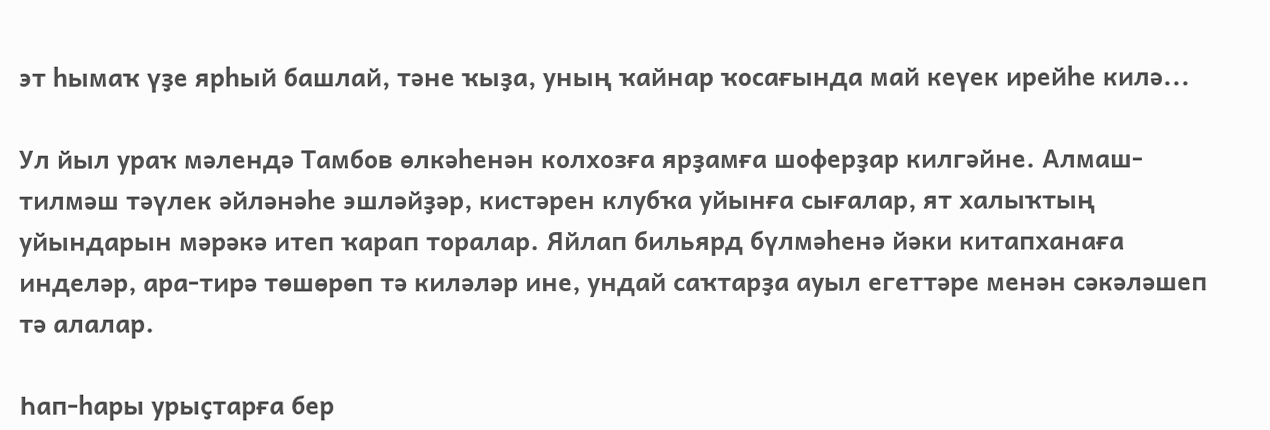эт һымаҡ үҙе ярһый башлай, тәне ҡыҙа, уның ҡайнар ҡосағында май кеүек ирейһе килә...

Ул йыл ураҡ мәлендә Тамбов өлкәһенән колхозға ярҙамға шоферҙар килгәйне. Алмаш-тилмәш тәүлек әйләнәһе эшләйҙәр, кистәрен клубҡа уйынға сығалар, ят халыҡтың уйындарын мәрәкә итеп ҡарап торалар. Яйлап бильярд бүлмәһенә йәки китапханаға инделәр, ара-тирә төшөрөп тә киләләр ине, ундай саҡтарҙа ауыл егеттәре менән сәкәләшеп тә алалар.

Һап-һары урыҫтарға бер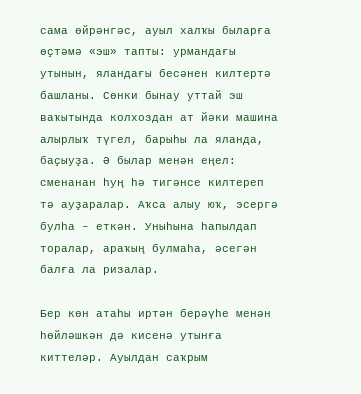сама өйрәнгәс, ауыл халҡы быларға өҫтәмә «эш» тапты: урмандағы утынын, яландағы бесәнен килтертә башланы. Сөнки бынау уттай эш ваҡытында колхоздан ат йәки машина алырлыҡ түгел, барыһы ла яланда, баҫыуҙа. Ә былар менән еңел: сменанан һуң һә тигәнсе килтереп тә ауҙаралар. Аҡса алыу юҡ, эсергә булһа – еткән. Уныһына һапылдап торалар, араҡың булмаһа, әсегән балға ла ризалар.

Бер көн атаһы иртән берәүһе менән һөйләшкән дә кисенә утынға киттеләр. Ауылдан саҡрым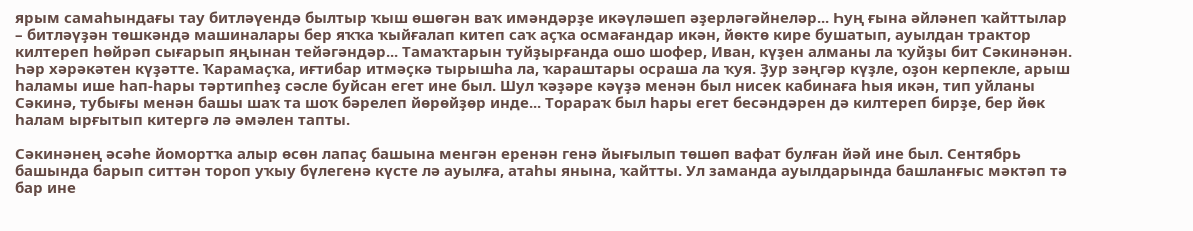ярым самаһындағы тау битләүендә былтыр ҡыш өшөгән ваҡ имәндәрҙе икәүләшеп әҙерләгәйнеләр... Һуң ғына әйләнеп ҡайттылар – битләүҙән төшкәндә машиналары бер яҡҡа ҡыйғалап китеп саҡ аҫҡа осмағандар икән, йөктө кире бушатып, ауылдан трактор килтереп һөйрәп сығарып яңынан тейәгәндәр... Тамаҡтарын туйҙырғанда ошо шофер, Иван, күҙен алманы ла ҡуйҙы бит Сәкинәнән. Һәр хәрәкәтен күҙәтте. Ҡарамаҫҡа, иғтибар итмәҫкә тырышһа ла, ҡараштары осраша ла ҡуя. Ҙур зәңгәр күҙле, оҙон керпекле, арыш һаламы ише һап-һары тәртипһеҙ сәсле буйсан егет ине был. Шул ҡәҙәре кәүҙә менән был нисек кабинаға һыя икән, тип уйланы Сәкинә, тубығы менән башы шаҡ та шоҡ бәрелеп йөрөйҙөр инде... Торараҡ был һары егет бесәндәрен дә килтереп бирҙе, бер йөк һалам ырғытып китергә лә әмәлен тапты.

Сәкинәнең әсәһе йомортҡа алыр өсөн лапаҫ башына менгән еренән генә йығылып төшөп вафат булған йәй ине был. Сентябрь башында барып ситтән тороп уҡыу бүлегенә күсте лә ауылға, атаһы янына, ҡайтты. Ул заманда ауылдарында башланғыс мәктәп тә бар ине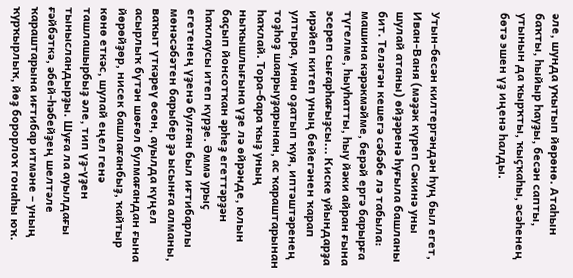әле, шунда уҡытып йөрөнө. Атаһын баҡты, һыйыр һауҙы, бесән сапты, утынын да ҡырҡты, ҡыҫҡаһы, әсәһенең бөтә эшен үҙ иңенә һалды.



Утын-бесән килтергәндән һуң был егет, Иван-Ваня (мәҙәк күреп Сәкинә уны шулай атаны) өйҙәренә һуғыла башланы бит. Теләгән кешегә сәбәбе лә табыла: машина кәрәкмәйме, берәй ергә барырға түгелме, һыуһатты, һыу йәки айран ғына эсереп сығарһағыҙсы... Киске уйындарҙа ирәйеп китеп уның бейегәнен ҡарап ултыра, унан оҙатып ҡуя, иптәштәренең тоҙһоҙ шаярыуҙарынан, ас ҡараштарынан һаҡлай. Тора-бара ҡыҙ уның ныҡышлығына үҙе лә өйрәнде, юлын баҫып йонсотҡан әрһеҙ егеттәрҙән һаҡлаусы итеп күрҙе. Әммә урыҫ егетенең үҙенә булған был иғтибарлы мөнәсәбәтен барыбер ҙә ысынға алманы, ваҡыт үткәреү өсөн, ауылда күңел асырлыҡ бүтән шөғөл булмағандан ғына йөрөйҙөр, нисек башлағанбыҙ, ҡайтыр көнө еткәс, шулай еңел генә ташлашырбыҙ әле, тип үҙ-үҙен тынысландырҙы. Шуға ла ауылдағы ғәйбәткә, әбей-һәбейҙең шелтәле ҡараштарына иғтибар итмәне – уның ҡурҡырлыҡ, йөҙ борорлоҡ гонаһы юҡ.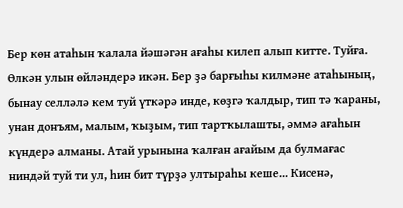Бер көн атаһын ҡалала йәшәгән ағаһы килеп алып китте. Туйға. Өлкән улын өйләндерә икән. Бер ҙә барғыһы килмәне атаһының, бынау селләлә кем туй үткәрә инде, көҙгә ҡалдыр, тип тә ҡараны, унан донъям, малым, ҡыҙым, тип тартҡылашты, әммә ағаһын күндерә алманы. Атай урынына ҡалған ағайым да булмағас ниндәй туй ти ул, һин бит түрҙә ултыраһы кеше... Кисенә,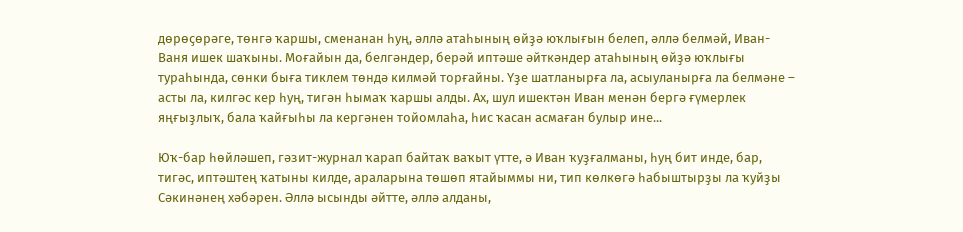дөрөҫөрәге, төнгә ҡаршы, сменанан һуң, әллә атаһының өйҙә юҡлығын белеп, әллә белмәй, Иван-Ваня ишек шаҡыны. Моғайын да, белгәндер, берәй иптәше әйткәндер атаһының өйҙә юҡлығы тураһында, сөнки быға тиклем төндә килмәй торғайны. Үҙе шатланырға ла, асыуланырға ла белмәне – асты ла, килгәс кер һуң, тигән һымаҡ ҡаршы алды. Ах, шул ишектән Иван менән бергә ғүмерлек яңғыҙлыҡ, бала ҡайғыһы ла кергәнен тойомлаһа, һис ҡасан асмаған булыр ине...

Юҡ-бар һөйләшеп, гәзит-журнал ҡарап байтаҡ ваҡыт үтте, ә Иван ҡуҙғалманы, һуң бит инде, бар, тигәс, иптәштең ҡатыны килде, араларына төшөп ятайыммы ни, тип көлкөгә һабыштырҙы ла ҡуйҙы Сәкинәнең хәбәрен. Әллә ысынды әйтте, әллә алданы,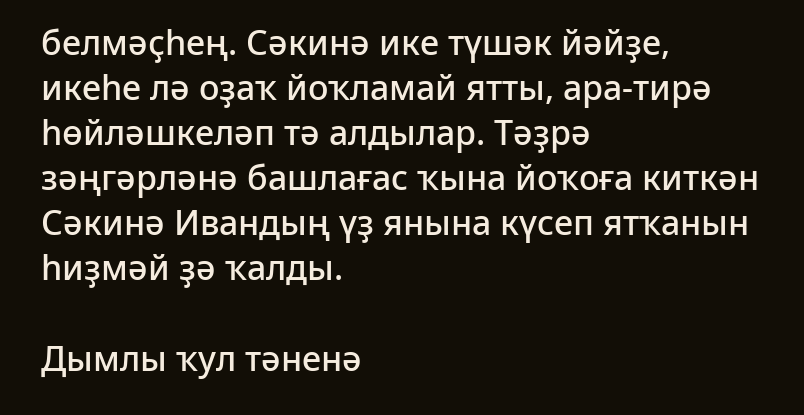белмәҫһең. Сәкинә ике түшәк йәйҙе, икеһе лә оҙаҡ йоҡламай ятты, ара-тирә һөйләшкеләп тә алдылар. Тәҙрә зәңгәрләнә башлағас ҡына йоҡоға киткән Сәкинә Ивандың үҙ янына күсеп ятҡанын һиҙмәй ҙә ҡалды.

Дымлы ҡул тәненә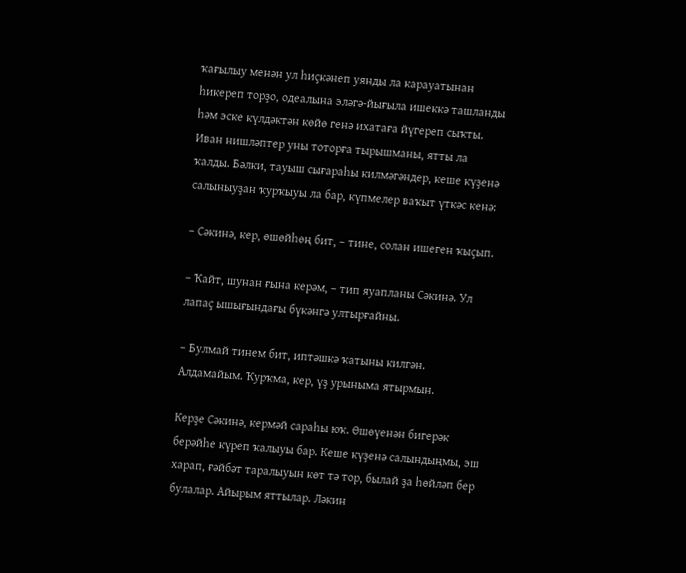ҡағылыу менән ул һиҫкәнеп уянды ла карауатынан һикереп торҙо, одеалына эләгә-йығыла ишеккә ташланды һәм эске күлдәктән көйө генә ихатаға йүгереп сыҡты. Иван нишләптер уны тоторға тырышманы, ятты ла ҡалды. Бәлки, тауыш сығараһы килмәгәндер, кеше күҙенә салыныуҙан ҡурҡыуы ла бар, күпмелер ваҡыт үткәс кенә:

– Сәкинә, кер, өшөйһөң бит, – тине, солан ишеген ҡыҫып.

– Ҡайт, шунан ғына керәм, – тип яуапланы Сәкинә. Ул лапаҫ ышығындағы бүкәнгә ултырғайны.

– Булмай тинем бит, иптәшкә ҡатыны килгән. Алдамайым. Ҡурҡма, кер, үҙ урыныма ятырмын.

Керҙе Сәкинә, кермәй сараһы юҡ. Өшөүенән бигерәк берәйһе күреп ҡалыуы бар. Кеше күҙенә салындыңмы, эш харап, ғәйбәт таралыуын көт тә тор, былай ҙа һөйләп бер булалар. Айырым яттылар. Ләкин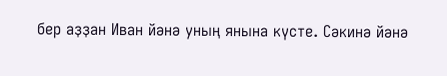бер аҙҙан Иван йәнә уның янына күсте. Сәкинә йәнә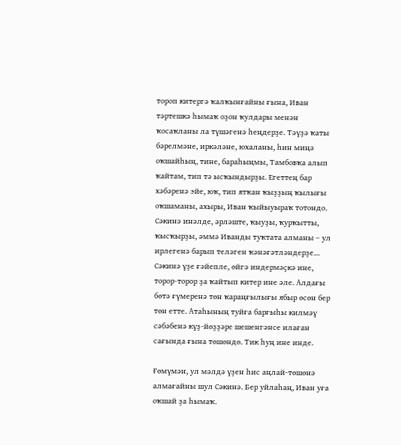тороп китергә ҡалҡынғайны ғына, Иван тәртешкә һымаҡ оҙон ҡулдары менән ҡосаҡланы ла түшәгенә һеңдерҙе. Тәүҙә ҡаты бәрелмәне, иркәләне, юхаланы, һин миңә оҡшайһың, тине, бараһыңмы, Тамбовҡа алып ҡайтам, тип тә ысҡындырҙы. Егеттең бар хәбәренә эйе, юҡ, тип ятҡан ҡыҙҙың ҡылығы оҡшаманы, ахыры, Иван ҡыйыуыраҡ тотондо. Сәкинә инәлде, әрләште, ҡыуҙы, ҡурҡытты, ҡысҡырҙы, әммә Иванды туҡтата алманы – ул ирлегенә барып теләген ҡәнәғәтләндерҙе... Сәкинә үҙе ғәйепле, өйгә индермәҫкә ине, торор-торор ҙа ҡайтып китер ине әле. Алдағы бөтә ғүмеренә төн ҡараңғылығы ябыр өсөн бер төн етте. Атаһының туйға барғыһы килмәү сәбәбенә күҙ-йөҙҙәре шешенгәнсе илаған сағында ғына төшөндө. Тик һуң ине инде.

Ғөмүмән, ул мәлдә үҙен һис аңлай-төшөнә алмағайны шул Сәкинә. Бер уйлаһаң, Иван уға оҡшай ҙа һымаҡ.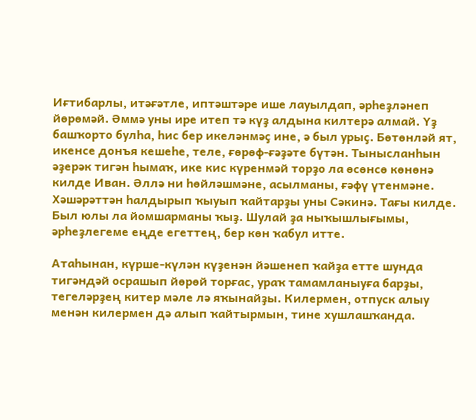Иғтибарлы, итәғәтле, иптәштәре ише лауылдап, әрһеҙләнеп йөрөмәй. Әммә уны ире итеп тә күҙ алдына килтерә алмай. Үҙ башҡорто булһа, һис бер икеләнмәҫ ине, ә был урыҫ. Бөтөнләй ят, икенсе донъя кешеһе, теле, ғөрөф-ғәҙәте бүтән. Тынысланһын әҙерәк тигән һымаҡ, ике кис күренмәй торҙо ла өсөнсө көнөнә килде Иван. Әллә ни һөйләшмәне, асылманы, ғәфү үтенмәне. Хәшәрәттән һалдырып ҡыуып ҡайтарҙы уны Сәкинә. Тағы килде. Был юлы ла йомшарманы ҡыҙ. Шулай ҙа ныҡышлығымы, әрһеҙлегеме еңде егеттең, бер көн ҡабул итте.

Атаһынан, күрше-күлән күҙенән йәшенеп ҡайҙа етте шунда тигәндәй осрашып йөрөй торғас, ураҡ тамамланыуға барҙы, тегеләрҙең китер мәле лә яҡынайҙы. Килермен, отпуск алыу менән килермен дә алып ҡайтырмын, тине хушлашҡанда.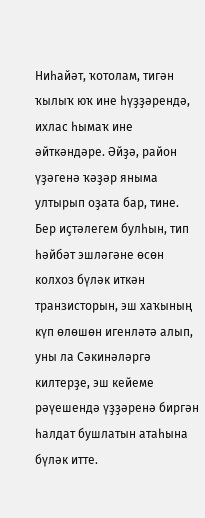Ниһайәт, ҡотолам, тигән ҡылыҡ юҡ ине һүҙҙәрендә, ихлас һымаҡ ине әйткәндәре. Әйҙә, район үҙәгенә ҡәҙәр яныма ултырып оҙата бар, тине. Бер иҫтәлегем булһын, тип һәйбәт эшләгәне өсөн колхоз бүләк иткән транзисторын, эш хаҡының күп өлөшөн игенләтә алып, уны ла Сәкинәләргә килтерҙе, эш кейеме рәүешендә үҙҙәренә биргән һалдат бушлатын атаһына бүләк итте.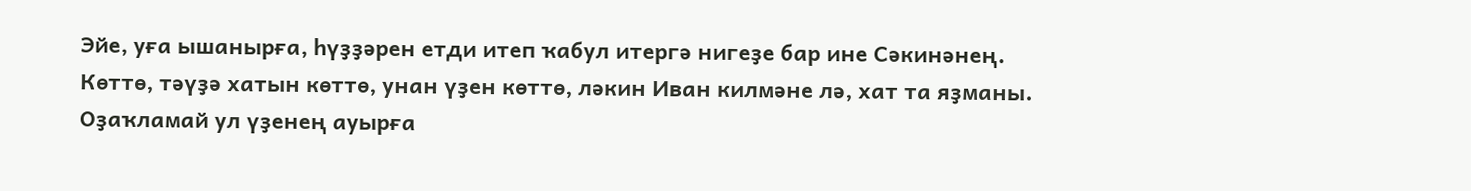Эйе, уға ышанырға, һүҙҙәрен етди итеп ҡабул итергә нигеҙе бар ине Сәкинәнең. Көттө, тәүҙә хатын көттө, унан үҙен көттө, ләкин Иван килмәне лә, хат та яҙманы. Оҙаҡламай ул үҙенең ауырға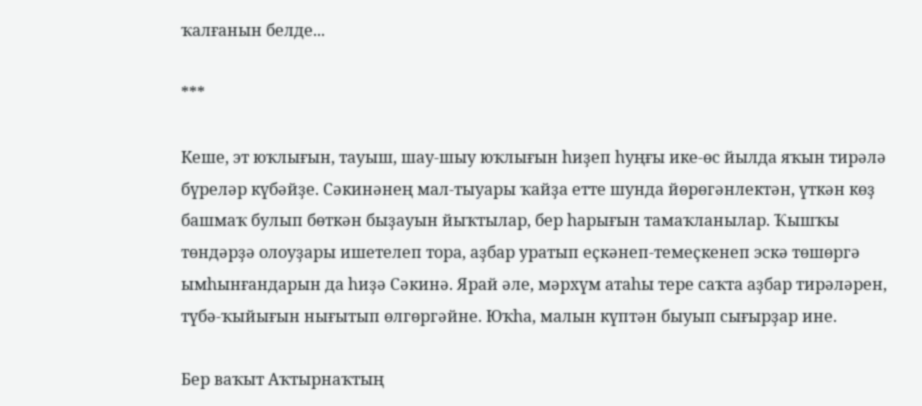ҡалғанын белде...

***

Кеше, эт юҡлығын, тауыш, шау-шыу юҡлығын һиҙеп һуңғы ике-өс йылда яҡын тирәлә бүреләр күбәйҙе. Сәкинәнең мал-тыуары ҡайҙа етте шунда йөрөгәнлектән, үткән көҙ башмаҡ булып бөткән быҙауын йыҡтылар, бер һарығын тамаҡланылар. Ҡышҡы төндәрҙә олоуҙары ишетелеп тора, аҙбар уратып еҫкәнеп-темеҫкенеп эскә төшөргә ымһынғандарын да һиҙә Сәкинә. Ярай әле, мәрхүм атаһы тере саҡта аҙбар тирәләрен, түбә-ҡыйығын нығытып өлгөргәйне. Юҡһа, малын күптән быуып сығырҙар ине.

Бер ваҡыт Аҡтырнаҡтың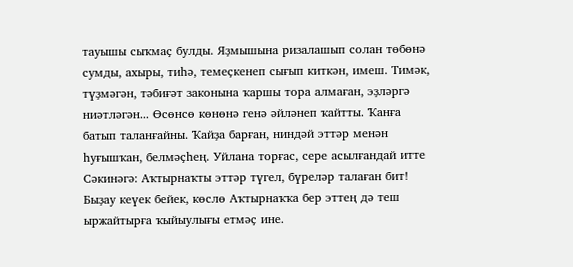тауышы сыҡмаҫ булды. Яҙмышына ризалашып солан төбөнә сумды, ахыры, тиһә, темеҫкенеп сығып киткән, имеш. Тимәк, түҙмәгән, тәбиғәт законына ҡаршы тора алмаған, эҙләргә ниәтләгән... Өсөнсө көнөнә генә әйләнеп ҡайтты. Ҡанға батып таланғайны. Ҡайҙа барған, ниндәй эттәр менән һуғышҡан, белмәҫһең. Уйлана торғас, сере асылғандай итте Сәкинәгә: Аҡтырнаҡты эттәр түгел, бүреләр талаған бит! Быҙау кеүек бейек, көслө Аҡтырнаҡҡа бер эттең дә теш ыржайтырға ҡыйыулығы етмәҫ ине.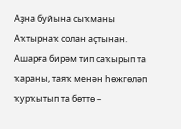Аҙна буйына сыҡманы Аҡтырнаҡ солан аҫтынан. Ашарға бирәм тип саҡырып та ҡараны, таяҡ менән һөжгөләп ҡурҡытып та бөттө –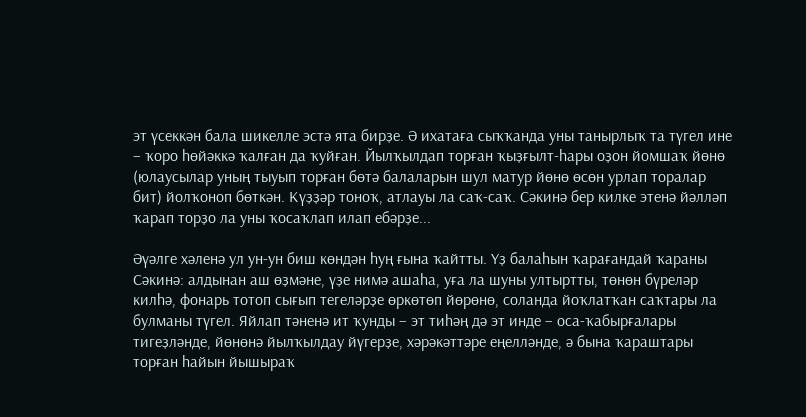эт үсеккән бала шикелле эстә ята бирҙе. Ә ихатаға сыҡҡанда уны танырлыҡ та түгел ине – ҡоро һөйәккә ҡалған да ҡуйған. Йылҡылдап торған ҡыҙғылт-һары оҙон йомшаҡ йөнө (юлаусылар уның тыуып торған бөтә балаларын шул матур йөнө өсөн урлап торалар бит) йолҡоноп бөткән. Күҙҙәр тоноҡ, атлауы ла саҡ-саҡ. Сәкинә бер килке этенә йәлләп ҡарап торҙо ла уны ҡосаҡлап илап ебәрҙе...

Әүәлге хәленә ул ун-ун биш көндән һуң ғына ҡайтты. Үҙ балаһын ҡарағандай ҡараны Сәкинә: алдынан аш өҙмәне, үҙе нимә ашаһа, уға ла шуны ултыртты, төнөн бүреләр килһә, фонарь тотоп сығып тегеләрҙе өркөтөп йөрөнө, соланда йоҡлатҡан саҡтары ла булманы түгел. Яйлап тәненә ит ҡунды – эт тиһәң дә эт инде – оса-ҡабырғалары тигеҙләнде, йөнөнә йылҡылдау йүгерҙе, хәрәкәттәре еңелләнде, ә бына ҡараштары торған һайын йышыраҡ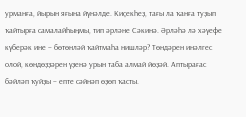урманға, йырын яғына йүнәлде. Киҫекһеҙ, тағы ла ҡанға туҙып ҡайтырға самалайһыңмы, тип әрләне Сәкинә. Әрләһә лә хәүефе күберәк ине – бөтөнләй ҡайтмаһа нишләр? Төндәрен инәлгес олой, көндөҙҙәрен үҙенә урын таба алмай йөҙәй. Аптырағас бәйләп ҡуйҙы – епте сәйнәп өҙөп ҡасты.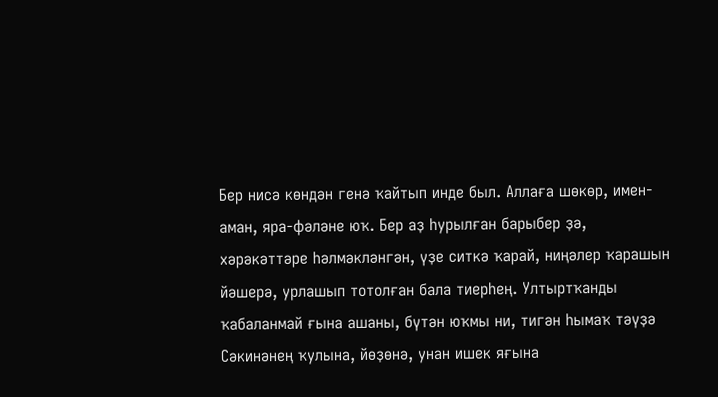Бер нисә көндән генә ҡайтып инде был. Аллаға шөкөр, имен-аман, яра-фәләне юҡ. Бер аҙ һурылған барыбер ҙә, хәрәкәттәре һәлмәкләнгән, үҙе ситкә ҡарай, ниңәлер ҡарашын йәшерә, урлашып тотолған бала тиерһең. Ултыртҡанды ҡабаланмай ғына ашаны, бүтән юҡмы ни, тигән һымаҡ тәүҙә Сәкинәнең ҡулына, йөҙөнә, унан ишек яғына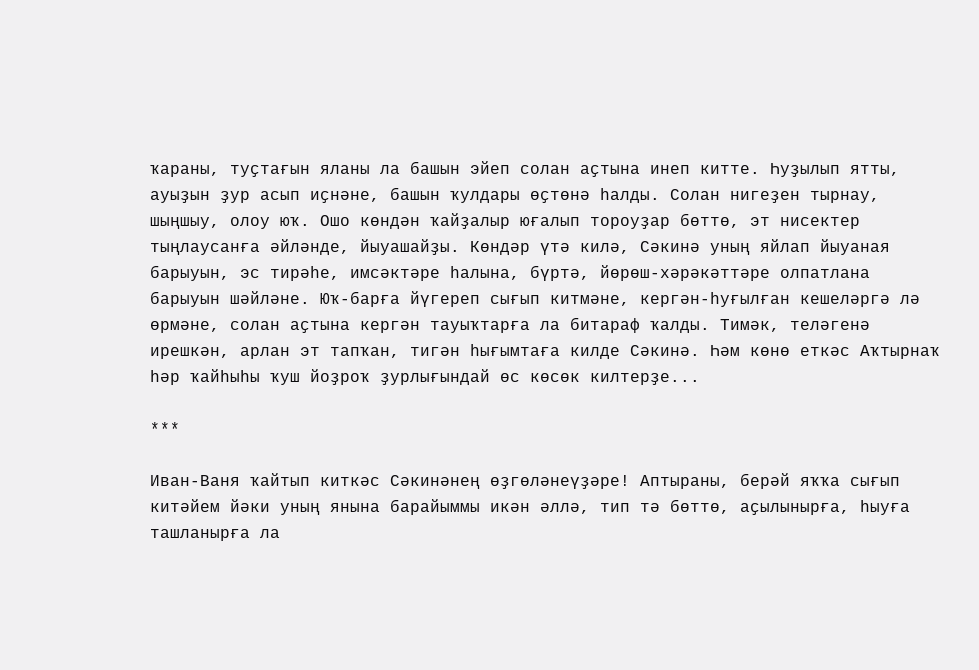ҡараны, туҫтағын яланы ла башын эйеп солан аҫтына инеп китте. Һуҙылып ятты, ауыҙын ҙур асып иҫнәне, башын ҡулдары өҫтөнә һалды. Солан нигеҙен тырнау, шыңшыу, олоу юҡ. Ошо көндән ҡайҙалыр юғалып тороуҙар бөттө, эт нисектер тыңлаусанға әйләнде, йыуашайҙы. Көндәр үтә килә, Сәкинә уның яйлап йыуаная барыуын, эс тирәһе, имсәктәре һалына, бүртә, йөрөш-хәрәкәттәре олпатлана барыуын шәйләне. Юҡ-барға йүгереп сығып китмәне, кергән-һуғылған кешеләргә лә өрмәне, солан аҫтына кергән тауыҡтарға ла битараф ҡалды. Тимәк, теләгенә ирешкән, арлан эт тапҡан, тигән һығымтаға килде Сәкинә. Һәм көнө еткәс Аҡтырнаҡ һәр ҡайһыһы ҡуш йоҙроҡ ҙурлығындай өс көсөк килтерҙе...

***

Иван-Ваня ҡайтып киткәс Сәкинәнең өҙгөләнеүҙәре! Аптыраны, берәй яҡҡа сығып китәйем йәки уның янына барайыммы икән әллә, тип тә бөттө, аҫылынырға, һыуға ташланырға ла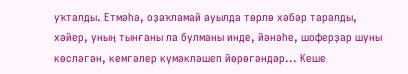уҡталды. Етмәһә, оҙаҡламай ауылда төрлө хәбәр таралды, хәйер, уның тынғаны ла булманы инде, йәнәһе, шоферҙар шуны көсләгән, кемгәлер күмәкләшеп йөрөгәндәр... Кеше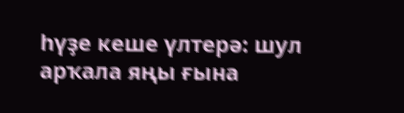һүҙе кеше үлтерә: шул арҡала яңы ғына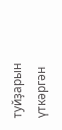туйҙарын үткәргән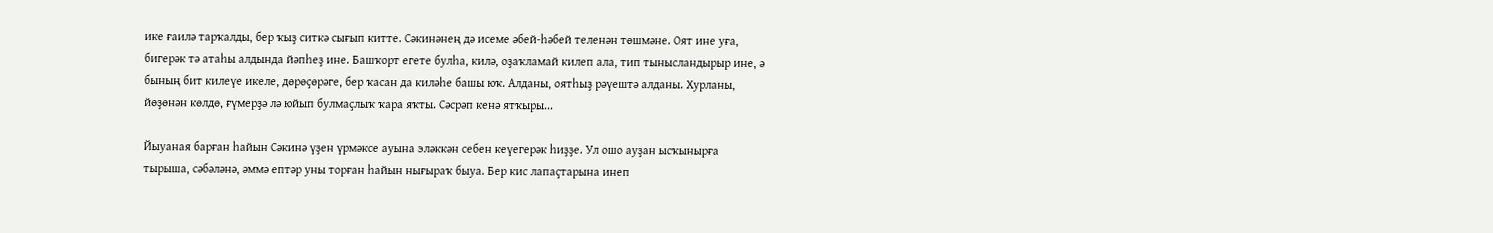ике ғаилә тарҡалды, бер ҡыҙ ситкә сығып китте. Сәкинәнең дә исеме әбей-һәбей теленән төшмәне. Оят ине уға, бигерәк тә атаһы алдында йәпһеҙ ине. Башҡорт егете булһа, килә, оҙаҡламай килеп ала, тип тынысландырыр ине, ә бының бит килеүе икеле, дөрөҫөрәге, бер ҡасан да киләһе башы юҡ. Алданы, оятһыҙ рәүештә алданы. Хурланы, йөҙөнән көлдө, ғүмерҙә лә юйып булмаҫлыҡ ҡара яҡты. Сәсрәп кенә ятҡыры...

Йыуаная барған һайын Сәкинә үҙен үрмәксе ауына эләккән себен кеүегерәк һиҙҙе. Ул ошо ауҙан ысҡынырға тырыша, сәбәләнә, әммә ептәр уны торған һайын нығыраҡ быуа. Бер кис лапаҫтарына инеп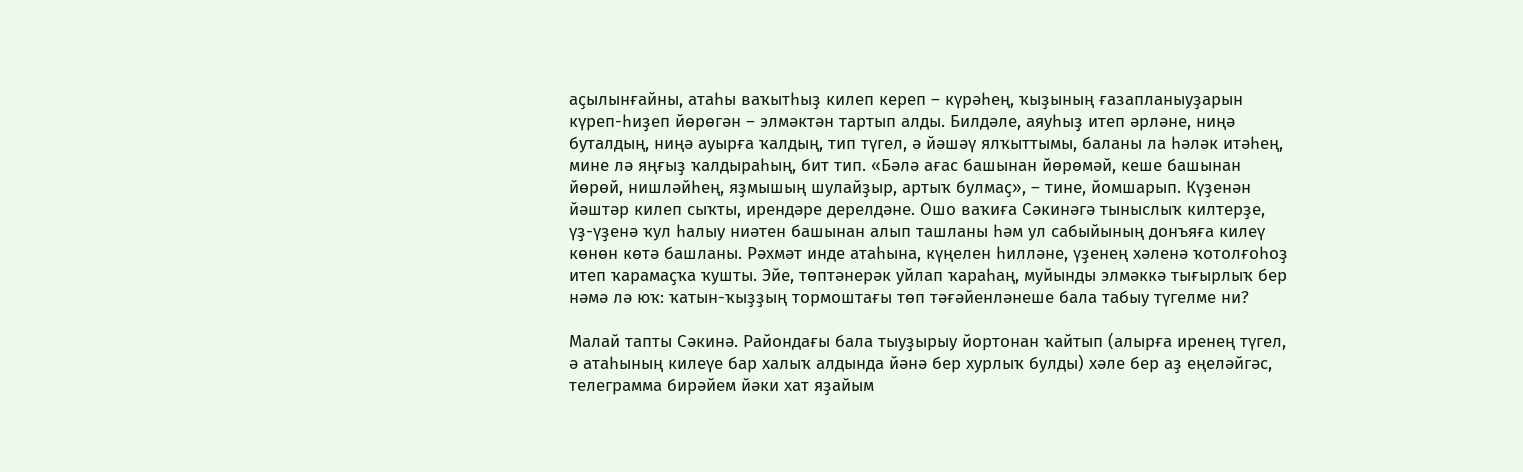аҫылынғайны, атаһы ваҡытһыҙ килеп кереп – күрәһең, ҡыҙының ғазапланыуҙарын күреп-һиҙеп йөрөгән – элмәктән тартып алды. Билдәле, аяуһыҙ итеп әрләне, ниңә буталдың, ниңә ауырға ҡалдың, тип түгел, ә йәшәү ялҡыттымы, баланы ла һәләк итәһең, мине лә яңғыҙ ҡалдыраһың, бит тип. «Бәлә ағас башынан йөрөмәй, кеше башынан йөрөй, нишләйһең, яҙмышың шулайҙыр, артыҡ булмаҫ», – тине, йомшарып. Күҙенән йәштәр килеп сыҡты, ирендәре дерелдәне. Ошо ваҡиға Сәкинәгә тыныслыҡ килтерҙе, үҙ-үҙенә ҡул һалыу ниәтен башынан алып ташланы һәм ул сабыйының донъяға килеү көнөн көтә башланы. Рәхмәт инде атаһына, күңелен һилләне, үҙенең хәленә ҡотолғоһоҙ итеп ҡарамаҫҡа ҡушты. Эйе, төптәнерәк уйлап ҡараһаң, муйынды элмәккә тығырлыҡ бер нәмә лә юҡ: ҡатын-ҡыҙҙың тормоштағы төп тәғәйенләнеше бала табыу түгелме ни?

Малай тапты Сәкинә. Райондағы бала тыуҙырыу йортонан ҡайтып (алырға иренең түгел, ә атаһының килеүе бар халыҡ алдында йәнә бер хурлыҡ булды) хәле бер аҙ еңеләйгәс, телеграмма бирәйем йәки хат яҙайым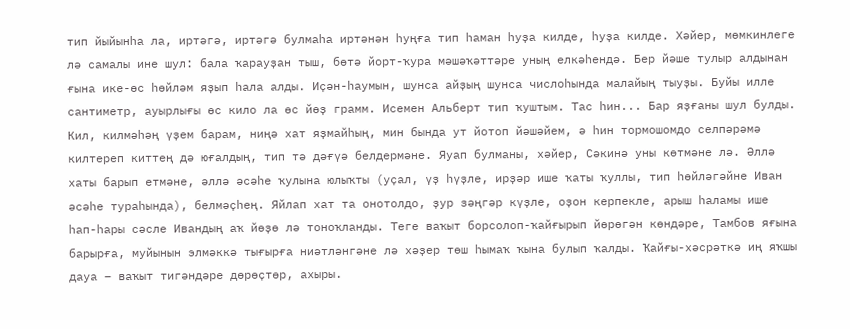тип йыйынһа ла, иртәгә, иртәгә булмаһа иртәнән һуңға тип һаман һуҙа килде, һуҙа килде. Хәйер, мөмкинлеге лә самалы ине шул: бала ҡарауҙан тыш, бөтә йорт-ҡура мәшәҡәттәре уның елкәһендә. Бер йәше тулыр алдынан ғына ике-өс һөйләм яҙып һала алды. Иҫән-һаумын, шунса айҙың шунса числоһында малайың тыуҙы. Буйы илле сантиметр, ауырлығы өс кило ла өс йөҙ грамм. Исемен Альберт тип ҡуштым. Тас һин... Бар яҙғаны шул булды. Кил, килмәһәң үҙем барам, ниңә хат яҙмайһың, мин бында ут йотоп йәшәйем, ә һин тормошомдо селпәрәмә килтереп киттең дә юғалдың, тип тә дәғүә белдермәне. Яуап булманы, хәйер, Сәкинә уны көтмәне лә. Әллә хаты барып етмәне, әллә әсәһе ҡулына юлыҡты (уҫал, үҙ һүҙле, ирҙәр ише ҡаты ҡуллы, тип һөйләгәйне Иван әсәһе тураһында), белмәҫһең. Яйлап хат та онотолдо, ҙур зәңгәр күҙле, оҙон керпекле, арыш һаламы ише һап-һары сәсле Ивандың аҡ йөҙө лә тоноҡланды. Теге ваҡыт борсолоп-ҡайғырып йөрөгән көндәре, Тамбов яғына барырға, муйынын элмәккә тығырға ниәтләнгәне лә хәҙер төш һымаҡ ҡына булып ҡалды. Ҡайғы-хәсрәткә иң яҡшы дауа – ваҡыт тигәндәре дөрөҫтөр, ахыры.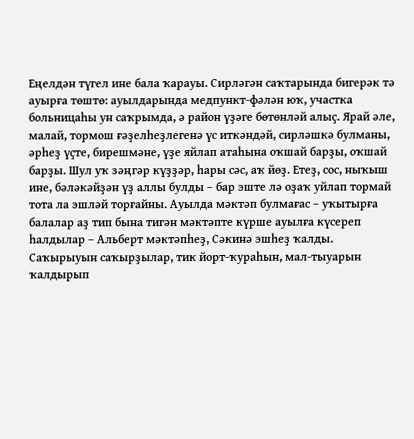Еңелдән түгел ине бала ҡарауы. Сирләгән саҡтарында бигерәк тә ауырға төштө: ауылдарында медпункт-фәлән юҡ, участка больницаһы ун саҡрымда, ә район үҙәге бөтөнләй алыҫ. Ярай әле, малай, тормош ғәҙелһеҙлегенә үс иткәндәй, сирләшкә булманы, әрһеҙ үҫте, бирешмәне, үҙе яйлап атаһына оҡшай барҙы, оҡшай барҙы. Шул уҡ зәңгәр күҙҙәр, һары сәс, аҡ йөҙ. Етеҙ, сос, ныҡыш ине, бәләкәйҙән үҙ аллы булды – бар эште лә оҙаҡ уйлап тормай тота ла эшләй торғайны. Ауылда мәктәп булмағас – уҡытырға балалар аҙ тип бына тигән мәктәпте күрше ауылға күсереп һалдылар – Альберт мәктәпһеҙ, Сәкинә эшһеҙ ҡалды. Саҡырыуын саҡырҙылар, тик йорт-ҡураһын, мал-тыуарын ҡалдырып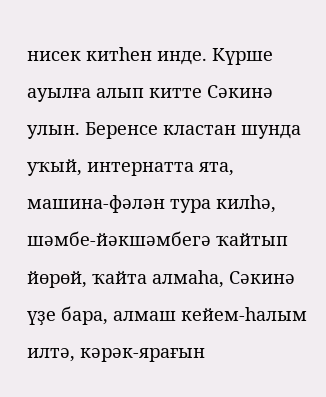нисек китһен инде. Күрше ауылға алып китте Сәкинә улын. Беренсе кластан шунда уҡый, интернатта ята, машина-фәлән тура килһә, шәмбе-йәкшәмбегә ҡайтып йөрөй, ҡайта алмаһа, Сәкинә үҙе бара, алмаш кейем-һалым илтә, кәрәк-ярағын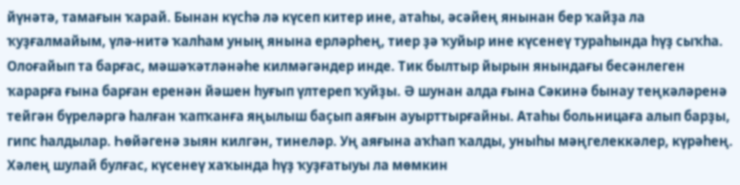йүнәтә, тамағын ҡарай. Бынан күсһә лә күсеп китер ине, атаһы, әсәйең янынан бер ҡайҙа ла ҡуҙғалмайым, үлә-нитә ҡалһам уның янына ерләрһең, тиер ҙә ҡуйыр ине күсенеү тураһында һүҙ сыҡһа. Олоғайып та барғас, мәшәҡәтләнәһе килмәгәндер инде. Тик былтыр йырын янындағы бесәнлеген ҡарарға ғына барған еренән йәшен һуғып үлтереп ҡуйҙы. Ә шунан алда ғына Сәкинә бынау теңкәләренә тейгән бүреләргә һалған ҡапҡанға яңылыш баҫып аяғын ауырттырғайны. Атаһы больницаға алып барҙы, гипс һалдылар. Һөйәгенә зыян килгән, тинеләр. Уң аяғына аҡһап ҡалды, уныһы мәңгелеккәлер, күрәһең. Хәлең шулай булғас, күсенеү хаҡында һүҙ ҡуҙғатыуы ла мөмкин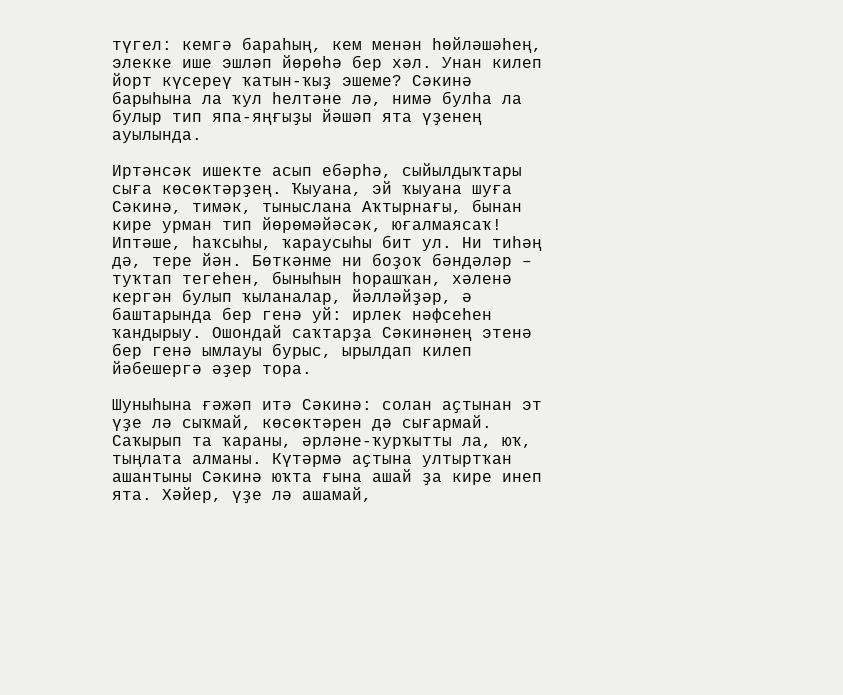түгел: кемгә бараһың, кем менән һөйләшәһең, элекке ише эшләп йөрөһә бер хәл. Унан килеп йорт күсереү ҡатын-ҡыҙ эшеме? Сәкинә барыһына ла ҡул һелтәне лә, нимә булһа ла булыр тип япа-яңғыҙы йәшәп ята үҙенең ауылында.

Иртәнсәк ишекте асып ебәрһә, сыйылдыҡтары сыға көсөктәрҙең. Ҡыуана, эй ҡыуана шуға Сәкинә, тимәк, тыныслана Аҡтырнағы, бынан кире урман тип йөрөмәйәсәк, юғалмаясаҡ! Иптәше, һаҡсыһы, ҡараусыһы бит ул. Ни тиһәң дә, тере йән. Бөткәнме ни боҙоҡ бәндәләр – туҡтап тегеһен, быныһын һорашҡан, хәленә кергән булып ҡыланалар, йәлләйҙәр, ә баштарында бер генә уй: ирлек нәфсеһен ҡандырыу. Ошондай саҡтарҙа Сәкинәнең этенә бер генә ымлауы бурыс, ырылдап килеп йәбешергә әҙер тора.

Шуныһына ғәжәп итә Сәкинә: солан аҫтынан эт үҙе лә сыҡмай, көсөктәрен дә сығармай. Саҡырып та ҡараны, әрләне-ҡурҡытты ла, юҡ, тыңлата алманы. Күтәрмә аҫтына ултыртҡан ашантыны Сәкинә юҡта ғына ашай ҙа кире инеп ята. Хәйер, үҙе лә ашамай,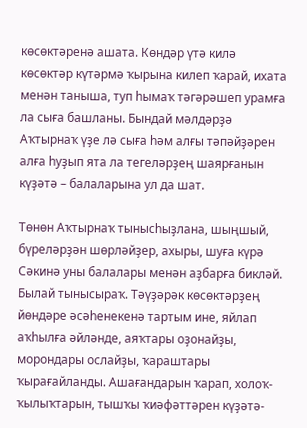көсөктәренә ашата. Көндәр үтә килә көсөктәр күтәрмә ҡырына килеп ҡарай, ихата менән таныша, туп һымаҡ тәгәрәшеп урамға ла сыға башланы. Бындай мәлдәрҙә Аҡтырнаҡ үҙе лә сыға һәм алғы тәпәйҙәрен алға һуҙып ята ла тегеләрҙең шаярғанын күҙәтә – балаларына ул да шат.

Төнөн Аҡтырнаҡ тынысһыҙлана, шыңшый, бүреләрҙән шөрләйҙер, ахыры, шуға күрә Сәкинә уны балалары менән аҙбарға бикләй. Былай тынысыраҡ. Тәүҙәрәк көсөктәрҙең йөндәре әсәһенекенә тартым ине, яйлап аҡһылға әйләнде, аяҡтары оҙонайҙы, морондары ослайҙы, ҡараштары ҡырағайланды. Ашағандарын ҡарап, холоҡ-ҡылыҡтарын, тышҡы ҡиәфәттәрен күҙәтә-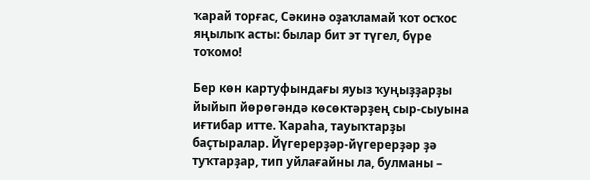ҡарай торғас, Сәкинә оҙаҡламай ҡот осҡос яңылыҡ асты: былар бит эт түгел, бүре тоҡомо!

Бер көн картуфындағы яуыз ҡуңыҙҙарҙы йыйып йөрөгәндә көсөктәрҙең сыр-сыуына иғтибар итте. Ҡараһа, тауыҡтарҙы баҫтыралар. Йүгерерҙәр-йүгерерҙәр ҙә туҡтарҙар, тип уйлағайны ла, булманы –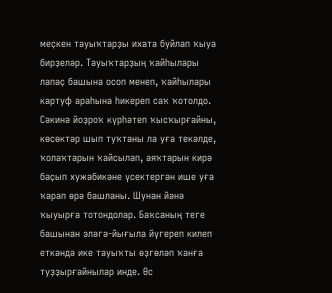меҫкен тауыҡтарҙы ихата буйлап ҡыуа бирҙеләр. Тауыҡтарҙың ҡайһылары лапаҫ башына осоп менеп, ҡайһылары картуф араһына һикереп саҡ ҡотолдо. Сәкинә йоҙроҡ күрһәтеп ҡысҡырғайны, көсөктәр шып туҡтаны ла уға текәлде, ҡолаҡтарын ҡайсылап, аяҡтарын кирә баҫып хужабикәне үсектергән ише уға ҡарап өрә башланы. Шунан йәнә ҡыуырға тотондолар. Баҡсаның теге башынан эләгә-йығыла йүгереп килеп еткәндә ике тауыҡты өҙгөләп ҡанға туҙҙырғайнылар инде. Өс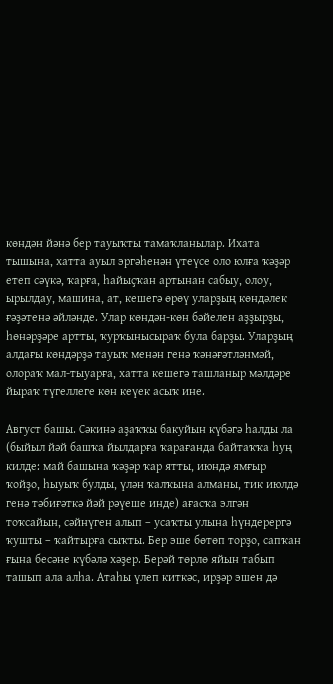көндән йәнә бер тауыҡты тамаҡланылар. Ихата тышына, хатта ауыл эргәһенән үтеүсе оло юлға ҡәҙәр етеп сәүкә, ҡарға, һайыҫҡан артынан сабыу, олоу, ырылдау, машина, ат, кешегә өрөү уларҙың көндәлек ғәҙәтенә әйләнде. Улар көндән-көн бәйелен аҙҙырҙы, һөнәрҙәре артты, ҡурҡынысыраҡ була барҙы. Уларҙың алдағы көндәрҙә тауыҡ менән генә ҡәнәғәтләнмәй, олораҡ мал-тыуарға, хатта кешегә ташланыр мәлдәре йыраҡ түгеллеге көн кеүек асыҡ ине.

Август башы. Сәкинә аҙаҡҡы бакуйын күбәгә һалды ла (быйыл йәй башҡа йылдарға ҡарағанда байтаҡҡа һуң килде: май башына ҡәҙәр ҡар ятты, июндә ямғыр ҡойҙо, һыуыҡ булды, үлән ҡалҡына алманы, тик июлдә генә тәбиғәткә йәй рәүеше инде) ағасҡа элгән тоҡсайын, сәйнүген алып – усаҡты улына һүндерергә ҡушты – ҡайтырға сыҡты. Бер эше бөтөп торҙо, сапҡан ғына бесәне күбәлә хәҙер. Берәй төрлө яйын табып ташып ала алһа. Атаһы үлеп киткәс, ирҙәр эшен дә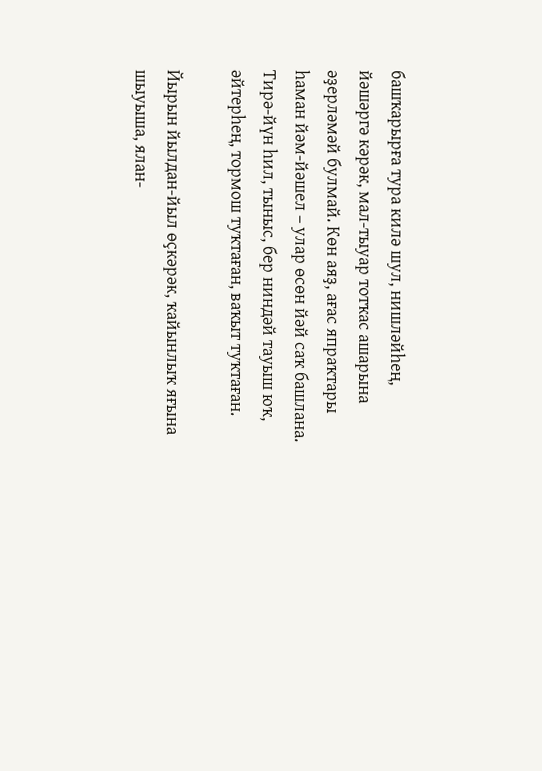башҡарырға тура килә шул, нишләйһең, йәшәргә кәрәк, мал-тыуар тотҡас ашарына әҙерләмәй булмай. Көн аяҙ, ағас япраҡтары һаман йәм-йәшел – улар өсөн йәй саҡ башлана. Тирә-йүн һил, тыныс, бер ниндәй тауыш юҡ, әйтерһең, тормош туҡтаған, ваҡыт туҡтаған.

Йырын йылдан-йыл өҫкәрәк, ҡайынлыҡ яғына шыуыша, ялан-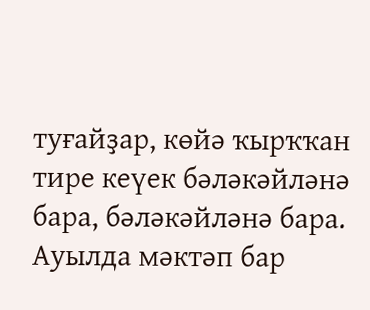туғайҙар, көйә ҡырҡҡан тире кеүек бәләкәйләнә бара, бәләкәйләнә бара. Ауылда мәктәп бар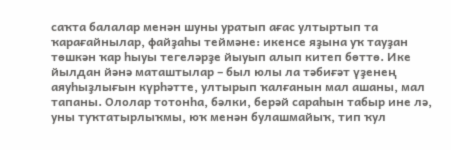саҡта балалар менән шуны уратып ағас ултыртып та ҡарағайнылар, файҙаһы теймәне: икенсе яҙына уҡ тауҙан төшкән ҡар һыуы тегеләрҙе йыуып алып китеп бөттө. Ике йылдан йәнә маташтылар – был юлы ла тәбиғәт үҙенең аяуһыҙлығын күрһәтте, ултырып ҡалғанын мал ашаны, мал тапаны. Ололар тотонһа, бәлки, берәй сараһын табыр ине лә, уны туҡтатырлыҡмы, юҡ менән булашмайыҡ, тип ҡул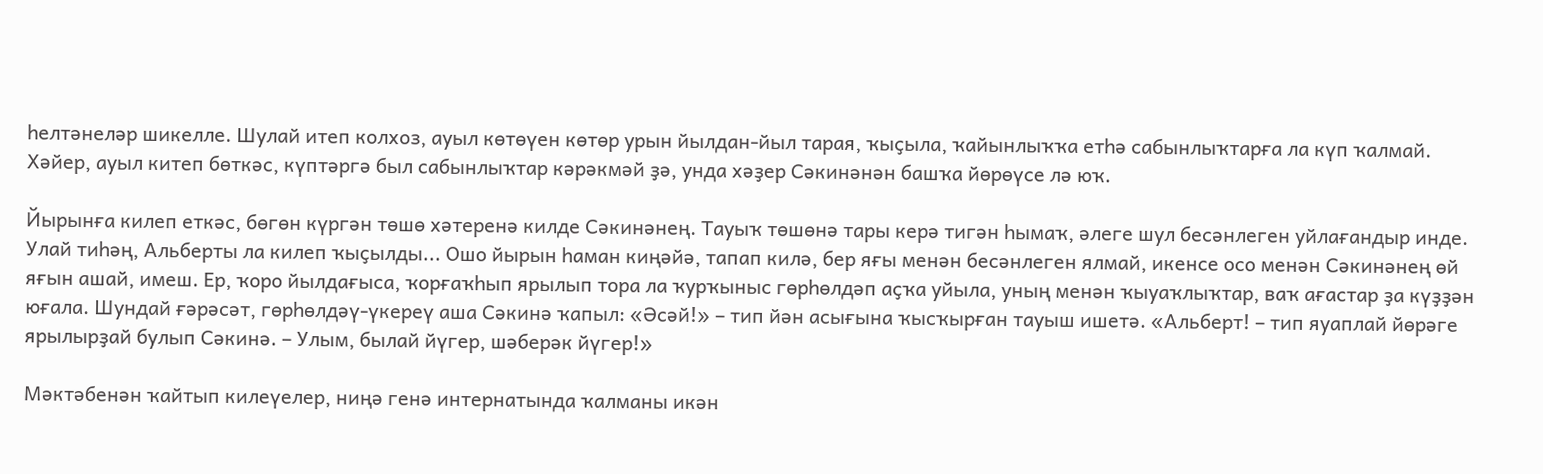һелтәнеләр шикелле. Шулай итеп колхоз, ауыл көтөүен көтөр урын йылдан-йыл тарая, ҡыҫыла, ҡайынлыҡҡа етһә сабынлыҡтарға ла күп ҡалмай. Хәйер, ауыл китеп бөткәс, күптәргә был сабынлыҡтар кәрәкмәй ҙә, унда хәҙер Сәкинәнән башҡа йөрөүсе лә юҡ.

Йырынға килеп еткәс, бөгөн күргән төшө хәтеренә килде Сәкинәнең. Тауыҡ төшөнә тары керә тигән һымаҡ, әлеге шул бесәнлеген уйлағандыр инде. Улай тиһәң, Альберты ла килеп ҡыҫылды... Ошо йырын һаман киңәйә, тапап килә, бер яғы менән бесәнлеген ялмай, икенсе осо менән Сәкинәнең өй яғын ашай, имеш. Ер, ҡоро йылдағыса, ҡорғаҡһып ярылып тора ла ҡурҡыныс гөрһөлдәп аҫҡа уйыла, уның менән ҡыуаҡлыҡтар, ваҡ ағастар ҙа күҙҙән юғала. Шундай ғәрәсәт, гөрһөлдәү-үкереү аша Сәкинә ҡапыл: «Әсәй!» – тип йән асығына ҡысҡырған тауыш ишетә. «Альберт! – тип яуаплай йөрәге ярылырҙай булып Сәкинә. – Улым, былай йүгер, шәберәк йүгер!»

Мәктәбенән ҡайтып килеүелер, ниңә генә интернатында ҡалманы икән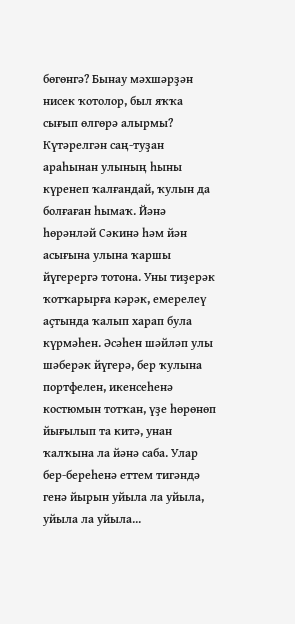бөгөнгә? Бынау мәхшәрҙән нисек ҡотолор, был яҡҡа сығып өлгөрә алырмы? Күтәрелгән саң-туҙан араһынан улының һыны күренеп ҡалғандай, ҡулын да болғаған һымаҡ. Йәнә һөрәнләй Сәкинә һәм йән асығына улына ҡаршы йүгерергә тотона. Уны тиҙерәк ҡотҡарырға кәрәк, емерелеү аҫтында ҡалып харап була күрмәһен. Әсәһен шәйләп улы шәберәк йүгерә, бер ҡулына портфелен, икенсеһенә костюмын тотҡан, үҙе һөрөнөп йығылып та китә, унан ҡалҡына ла йәнә саба. Улар бер-береһенә еттем тигәндә генә йырын уйыла ла уйыла, уйыла ла уйыла...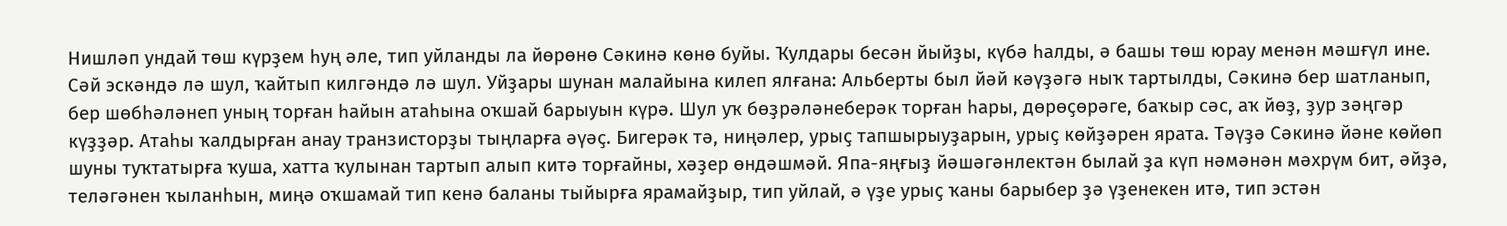Нишләп ундай төш күрҙем һуң әле, тип уйланды ла йөрөнө Сәкинә көнө буйы. Ҡулдары бесән йыйҙы, күбә һалды, ә башы төш юрау менән мәшғүл ине. Сәй эскәндә лә шул, ҡайтып килгәндә лә шул. Уйҙары шунан малайына килеп ялғана: Альберты был йәй кәүҙәгә ныҡ тартылды, Сәкинә бер шатланып, бер шөбһәләнеп уның торған һайын атаһына оҡшай барыуын күрә. Шул уҡ бөҙрәләнеберәк торған һары, дөрөҫөрәге, баҡыр сәс, аҡ йөҙ, ҙур зәңгәр күҙҙәр. Атаһы ҡалдырған анау транзисторҙы тыңларға әүәҫ. Бигерәк тә, ниңәлер, урыҫ тапшырыуҙарын, урыҫ көйҙәрен ярата. Тәүҙә Сәкинә йәне көйөп шуны туҡтатырға ҡуша, хатта ҡулынан тартып алып китә торғайны, хәҙер өндәшмәй. Япа-яңғыҙ йәшәгәнлектән былай ҙа күп нәмәнән мәхрүм бит, әйҙә, теләгәнен ҡыланһын, миңә оҡшамай тип кенә баланы тыйырға ярамайҙыр, тип уйлай, ә үҙе урыҫ ҡаны барыбер ҙә үҙенекен итә, тип эстән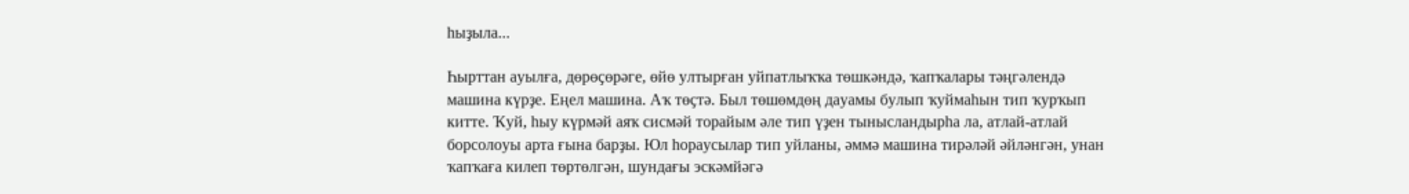һыҙыла...

Һырттан ауылға, дөрөҫөрәге, өйө ултырған уйпатлыҡҡа төшкәндә, ҡапҡалары тәңгәлендә машина күрҙе. Еңел машина. Аҡ төҫтә. Был төшөмдөң дауамы булып ҡуймаһын тип ҡурҡып китте. Ҡуй, һыу күрмәй аяҡ сисмәй торайым әле тип үҙен тынысландырһа ла, атлай-атлай борсолоуы арта ғына барҙы. Юл һораусылар тип уйланы, әммә машина тирәләй әйләнгән, унан ҡапҡаға килеп төртөлгән, шундағы эскәмйәгә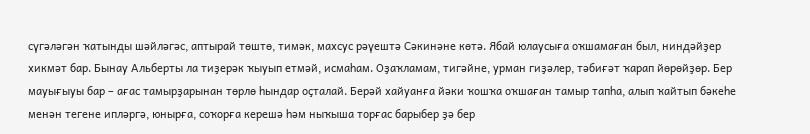сүгәләгән ҡатынды шәйләгәс, аптырай төштө, тимәк, махсус рәүештә Сәкинәне көтә. Ябай юлаусыға оҡшамаған был, ниндәйҙер хикмәт бар. Бынау Альберты ла тиҙерәк ҡыуып етмәй, исмаһам. Оҙаҡламам, тигәйне, урман гиҙәлер, тәбиғәт ҡарап йөрөйҙөр. Бер мауығыуы бар – ағас тамырҙарынан төрлө һындар оҫталай. Берәй хайуанға йәки ҡошҡа оҡшаған тамыр тапһа, алып ҡайтып бәкеһе менән тегене ипләргә, юнырға, соҡорға керешә һәм ныҡыша торғас барыбер ҙә бер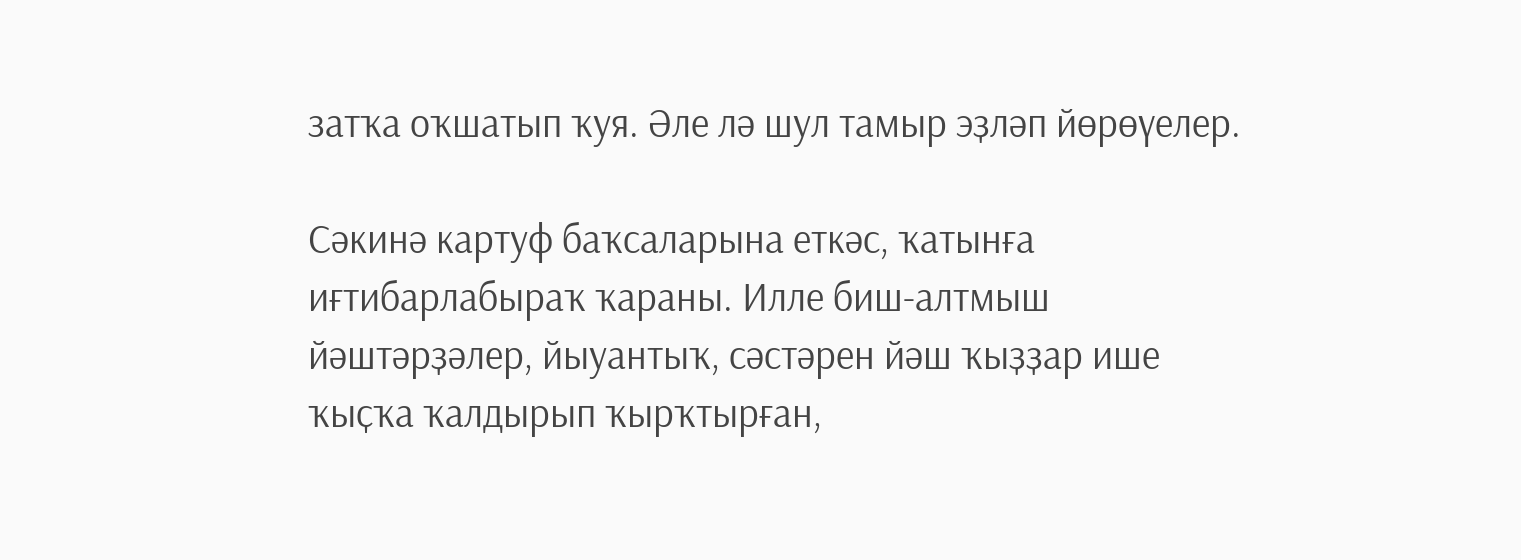затҡа оҡшатып ҡуя. Әле лә шул тамыр эҙләп йөрөүелер.

Сәкинә картуф баҡсаларына еткәс, ҡатынға иғтибарлабыраҡ ҡараны. Илле биш-алтмыш йәштәрҙәлер, йыуантыҡ, сәстәрен йәш ҡыҙҙар ише ҡыҫҡа ҡалдырып ҡырҡтырған,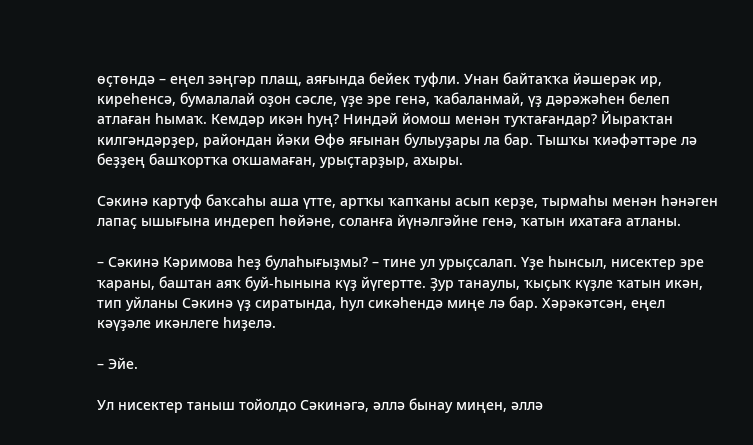өҫтөндә – еңел зәңгәр плащ, аяғында бейек туфли. Унан байтаҡҡа йәшерәк ир, киреһенсә, бумалалай оҙон сәсле, үҙе эре генә, ҡабаланмай, үҙ дәрәжәһен белеп атлаған һымаҡ. Кемдәр икән һуң? Ниндәй йомош менән туҡтағандар? Йыраҡтан килгәндәрҙер, райондан йәки Өфө яғынан булыуҙары ла бар. Тышҡы ҡиәфәттәре лә беҙҙең башҡортҡа оҡшамаған, урыҫтарҙыр, ахыры.

Сәкинә картуф баҡсаһы аша үтте, артҡы ҡапҡаны асып керҙе, тырмаһы менән һәнәген лапаҫ ышығына индереп һөйәне, соланға йүнәлгәйне генә, ҡатын ихатаға атланы.

– Сәкинә Кәримова һеҙ булаһығыҙмы? – тине ул урыҫсалап. Үҙе һынсыл, нисектер эре ҡараны, баштан аяҡ буй-һынына күҙ йүгертте. Ҙур танаулы, ҡыҫыҡ күҙле ҡатын икән, тип уйланы Сәкинә үҙ сиратында, һул сикәһендә миңе лә бар. Хәрәкәтсән, еңел кәүҙәле икәнлеге һиҙелә.

– Эйе.

Ул нисектер таныш тойолдо Сәкинәгә, әллә бынау миңен, әллә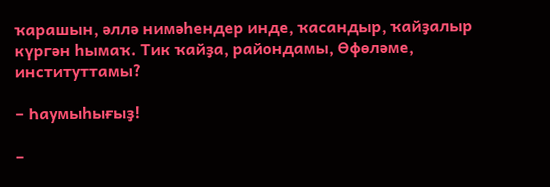ҡарашын, әллә нимәһендер инде, ҡасандыр, ҡайҙалыр күргән һымаҡ. Тик ҡайҙа, райондамы, Өфөләме, институттамы?

– Һаумыһығыҙ!

–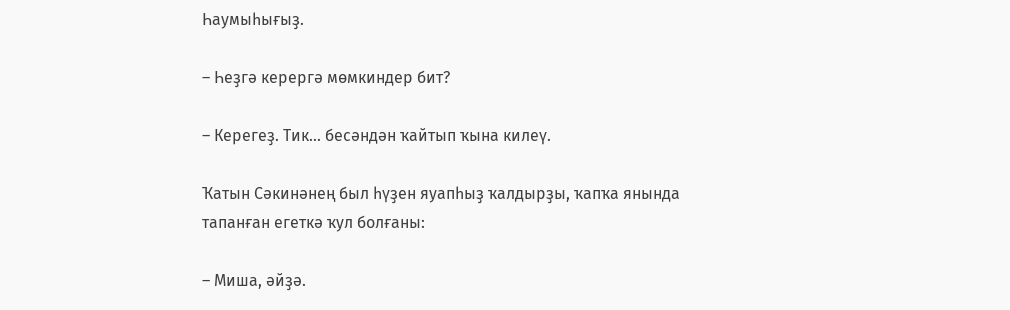Һаумыһығыҙ.

– Һеҙгә керергә мөмкиндер бит?

– Керегеҙ. Тик... бесәндән ҡайтып ҡына килеү.

Ҡатын Сәкинәнең был һүҙен яуапһыҙ ҡалдырҙы, ҡапҡа янында тапанған егеткә ҡул болғаны:

– Миша, әйҙә.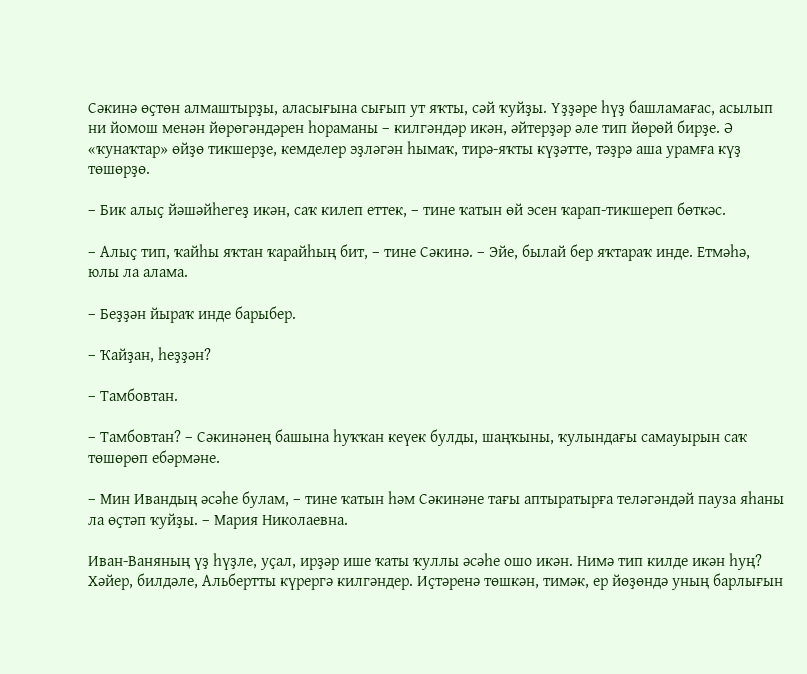Сәкинә өҫтөн алмаштырҙы, аласығына сығып ут яҡты, сәй ҡуйҙы. Үҙҙәре һүҙ башламағас, асылып ни йомош менән йөрөгәндәрен һораманы – килгәндәр икән, әйтерҙәр әле тип йөрөй бирҙе. Ә «ҡунаҡтар» өйҙө тикшерҙе, кемделер эҙләгән һымаҡ, тирә-яҡты күҙәтте, тәҙрә аша урамға күҙ төшөрҙө.

– Бик алыҫ йәшәйһегеҙ икән, саҡ килеп еттек, – тине ҡатын өй эсен ҡарап-тикшереп бөткәс.

– Алыҫ тип, ҡайһы яҡтан ҡарайһың бит, – тине Сәкинә. – Эйе, былай бер яҡтараҡ инде. Етмәһә, юлы ла алама.

– Беҙҙән йыраҡ инде барыбер.

– Ҡайҙан, һеҙҙән?

– Тамбовтан.

– Тамбовтан? – Сәкинәнең башына һуҡҡан кеүек булды, шаңҡыны, ҡулындағы самауырын саҡ төшөрөп ебәрмәне.

– Мин Ивандың әсәһе булам, – тине ҡатын һәм Сәкинәне тағы аптыратырға теләгәндәй пауза яһаны ла өҫтәп ҡуйҙы. – Мария Николаевна.

Иван-Ваняның үҙ һүҙле, уҫал, ирҙәр ише ҡаты ҡуллы әсәһе ошо икән. Нимә тип килде икән һуң? Хәйер, билдәле, Альбертты күрергә килгәндер. Иҫтәренә төшкән, тимәк, ер йөҙөндә уның барлығын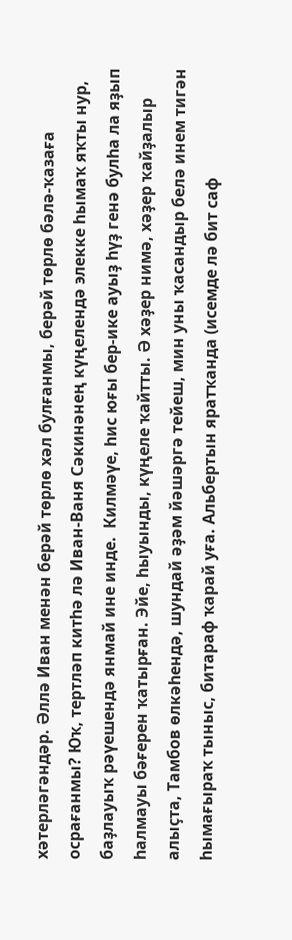хәтерләгәндәр. Әллә Иван менән берәй төрлө хәл булғанмы, берәй төрлө бәлә-ҡазаға осрағанмы? Юҡ, тертләп китһә лә Иван-Ваня Сәкинәнең күңелендә элекке һымаҡ яҡты нур, баҙлауыҡ рәүешендә янмай ине инде.  Килмәүе, һис юғы бер-ике ауыҙ һүҙ генә булһа ла яҙып һалмауы бәғерен ҡатырған. Эйе, һыуынды, күңеле ҡайтты. Ә хәҙер нимә, хәҙер ҡайҙалыр алыҫта, Тамбов өлкәһендә, шундай әҙәм йәшәргә тейеш, мин уны ҡасандыр белә инем тигән һымағыраҡ тыныс, битараф ҡарай уға. Альбертын яратҡанда (исемде лә бит саф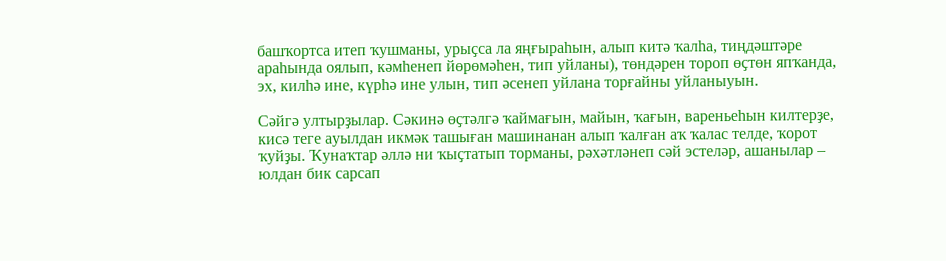башҡортса итеп ҡушманы, урыҫса ла яңғыраһын, алып китә ҡалһа, тиңдәштәре араһында оялып, кәмһенеп йөрөмәһен, тип уйланы), төндәрен тороп өҫтөн япҡанда, эх, килһә ине, күрһә ине улын, тип әсенеп уйлана торғайны уйланыуын.

Сәйгә ултырҙылар. Сәкинә өҫтәлгә ҡаймағын, майын, ҡағын, вареньеһын килтерҙе, кисә теге ауылдан икмәк ташыған машинанан алып ҡалған аҡ ҡалас телде, ҡорот ҡуйҙы. Ҡунаҡтар әллә ни ҡыҫтатып торманы, рәхәтләнеп сәй эстеләр, ашанылар – юлдан бик сарсап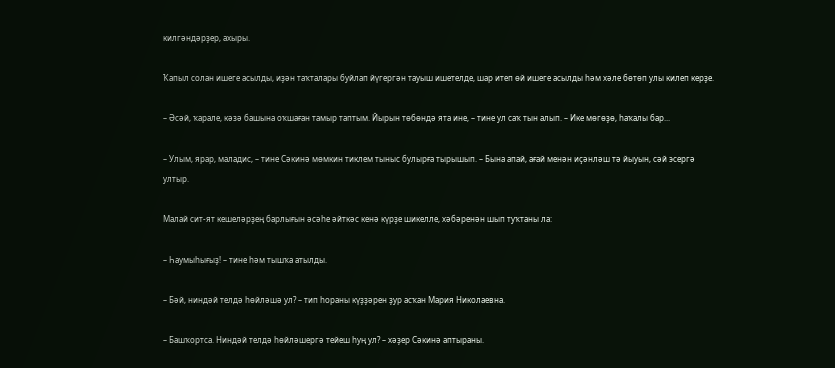килгәндәрҙер, ахыры.

Ҡапыл солан ишеге асылды, иҙән таҡталары буйлап йүгергән тауыш ишетелде, шар итеп өй ишеге асылды һәм хәле бөтөп улы килеп керҙе.

– Әсәй, ҡарале, кәзә башына оҡшаған тамыр таптым. Йырын төбөндә ята ине, – тине ул саҡ тын алып. – Ике мөгөҙө, һаҡалы бар...

– Улым, ярар, маладис, – тине Сәкинә мөмкин тиклем тыныс булырға тырышып. – Бына апай, ағай менән иҫәнләш тә йыуын, сәй эсергә ултыр.

Малай сит-ят кешеләрҙең барлығын әсәһе әйткәс кенә күрҙе шикелле, хәбәренән шып туҡтаны ла:

– Һаумыһығыҙ! – тине һәм тышҡа атылды.

– Бәй, ниндәй телдә һөйләшә ул? – тип һораны күҙҙәрен ҙур асҡан Мария Николаевна.

– Башҡортса. Ниндәй телдә һөйләшергә тейеш һуң ул? – хәҙер Сәкинә аптыраны.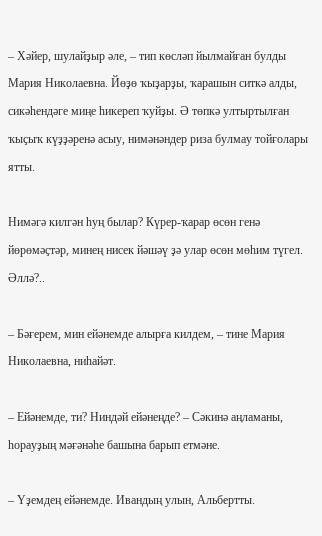– Хәйер, шулайҙыр әле, – тип көсләп йылмайған булды Мария Николаевна. Йөҙө ҡыҙарҙы, ҡарашын ситкә алды, сикәһендәге миңе һикереп ҡуйҙы. Ә төпкә ултыртылған ҡыҫыҡ күҙҙәренә асыу, нимәнәндер риза булмау тойғолары ятты.

Нимәгә килгән һуң былар? Күрер-ҡарар өсөн генә йөрөмәҫтәр, минең нисек йәшәү ҙә улар өсөн мөһим түгел. Әллә?..

– Бәғерем, мин ейәнемде алырға килдем, – тине Мария Николаевна, ниһайәт.

– Ейәнемде, ти? Ниндәй ейәнеңде? – Сәкинә аңламаны, һорауҙың мәғәнәһе башына барып етмәне.

– Үҙемдең ейәнемде. Ивандың улын, Альбертты.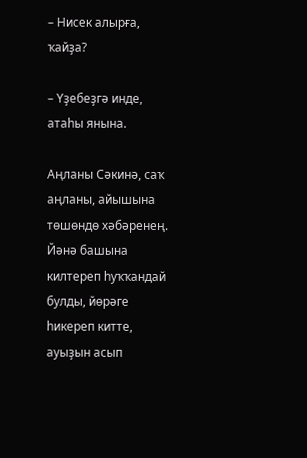– Нисек алырға, ҡайҙа?

– Үҙебеҙгә инде, атаһы янына.

Аңланы Сәкинә, саҡ аңланы, айышына төшөндө хәбәренең. Йәнә башына килтереп һуҡҡандай булды, йөрәге һикереп китте, ауыҙын асып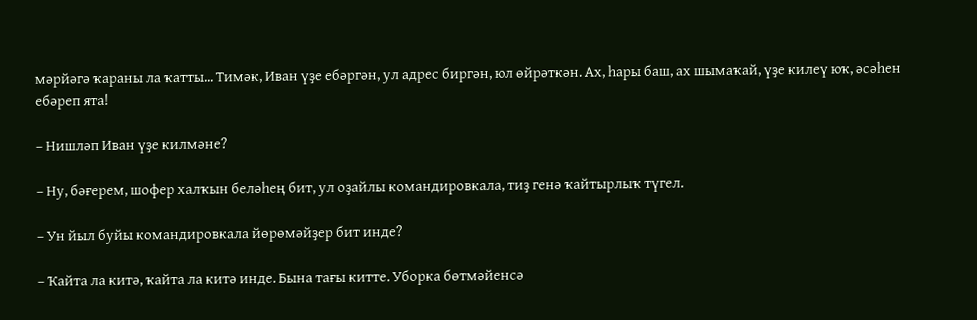мәрйәгә ҡараны ла ҡатты... Тимәк, Иван үҙе ебәргән, ул адрес биргән, юл өйрәткән. Ах, һары баш, ах шымаҡай, үҙе килеү юҡ, әсәһен ебәреп ята!

– Нишләп Иван үҙе килмәне?

– Ну, бәғерем, шофер халҡын беләһең бит, ул оҙайлы командировкала, тиҙ генә ҡайтырлыҡ түгел.

– Ун йыл буйы командировкала йөрөмәйҙер бит инде?

– Ҡайта ла китә, ҡайта ла китә инде. Бына тағы китте. Уборка бөтмәйенсә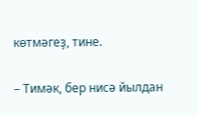көтмәгеҙ, тине.

– Тимәк, бер нисә йылдан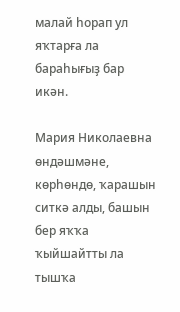малай һорап ул яҡтарға ла бараһығыҙ бар икән.

Мария Николаевна өндәшмәне, көрһөндө, ҡарашын ситкә алды, башын бер яҡҡа ҡыйшайтты ла тышҡа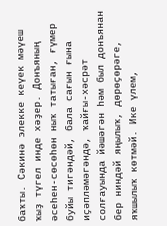баҡты. Сәкинә элекке кеүек мәүеш ҡыҙ түгел инде хәҙер. Донъяның әсеһен-сөсөһөн ныҡ татыған, ғүмер буйы тигәндәй, бала сағын ғына иҫәпләмәгәндә, ҡайғы-хәсрәт солғауында йәшәгән һәм был донъянан бер ниндәй яңылыҡ, дөрөҫөрәге, яҡшылыҡ көтмәй. Ике үлем,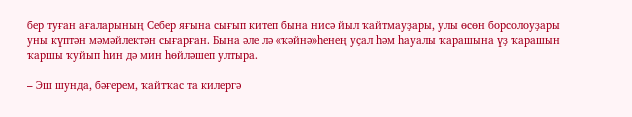бер туған ағаларының Себер яғына сығып китеп бына нисә йыл ҡайтмауҙары, улы өсөн борсолоуҙары уны күптән мәмәйлектән сығарған. Бына әле лә «ҡәйнә»һенең уҫал һәм һауалы ҡарашына үҙ ҡарашын ҡаршы ҡуйып һин дә мин һөйләшеп ултыра.

– Эш шунда, бәғерем, ҡайтҡас та килергә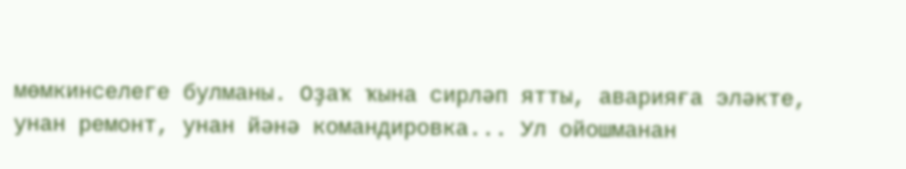мөмкинселеге булманы. Оҙаҡ ҡына сирләп ятты, аварияға эләкте, унан ремонт, унан йәнә командировка... Ул ойошманан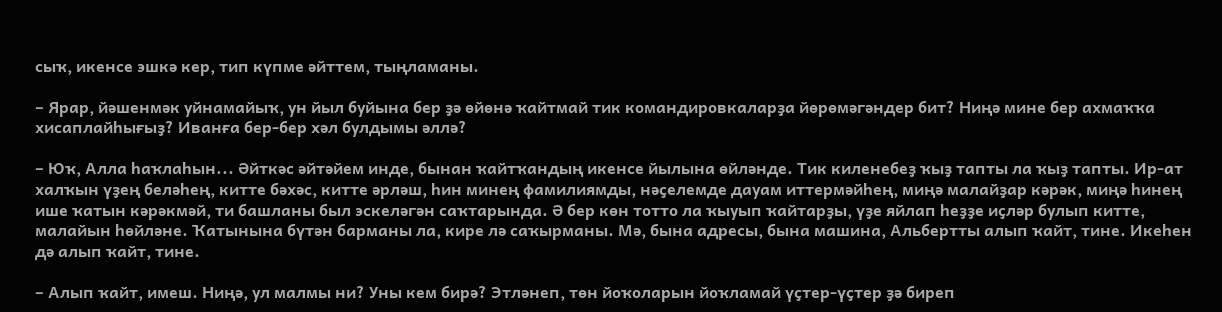сыҡ, икенсе эшкә кер, тип күпме әйттем, тыңламаны.

– Ярар, йәшенмәк уйнамайыҡ, ун йыл буйына бер ҙә өйөнә ҡайтмай тик командировкаларҙа йөрөмәгәндер бит? Ниңә мине бер ахмаҡҡа хисаплайһығыҙ? Иванға бер-бер хәл булдымы әллә?

– Юҡ, Алла һаҡлаһын... Әйткәс әйтәйем инде, бынан ҡайтҡандың икенсе йылына өйләнде. Тик киленебеҙ ҡыҙ тапты ла ҡыҙ тапты. Ир-ат халҡын үҙең беләһең, китте бәхәс, китте әрләш, һин минең фамилиямды, нәҫелемде дауам иттермәйһең, миңә малайҙар кәрәк, миңә һинең ише ҡатын кәрәкмәй, ти башланы был эскеләгән саҡтарында. Ә бер көн тотто ла ҡыуып ҡайтарҙы, үҙе яйлап һеҙҙе иҫләр булып китте, малайын һөйләне. Ҡатынына бүтән барманы ла, кире лә саҡырманы. Мә, бына адресы, бына машина, Альбертты алып ҡайт, тине. Икеһен дә алып ҡайт, тине.

– Алып ҡайт, имеш. Ниңә, ул малмы ни? Уны кем бирә? Этләнеп, төн йоҡоларын йоҡламай үҫтер-үҫтер ҙә биреп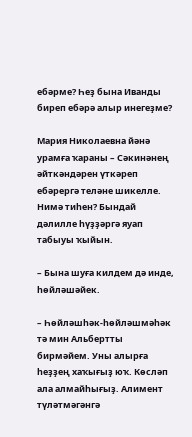ебәрме? Һеҙ бына Иванды биреп ебәрә алыр инегеҙме?

Мария Николаевна йәнә урамға ҡараны – Сәкинәнең әйткәндәрен үткәреп ебәрергә теләне шикелле. Нимә тиһен? Бындай дәлилле һүҙҙәргә яуап табыуы ҡыйын.

– Бына шуға килдем дә инде, һөйләшәйек.

– Һөйләшһәк-һөйләшмәһәк тә мин Альбертты бирмәйем. Уны алырға һеҙҙең хаҡығыҙ юҡ. Көсләп ала алмайһығыҙ. Алимент түләтмәгәнгә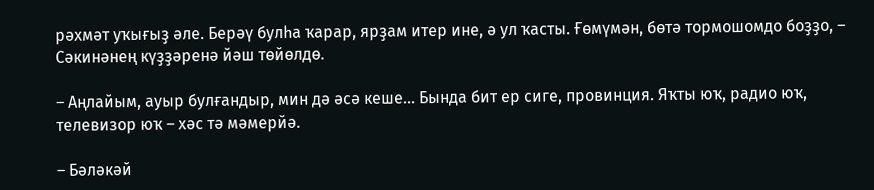рәхмәт уҡығыҙ әле. Берәү булһа ҡарар, ярҙам итер ине, ә ул ҡасты. Ғөмүмән, бөтә тормошомдо боҙҙо, – Сәкинәнең күҙҙәренә йәш төйөлдө.

– Аңлайым, ауыр булғандыр, мин дә әсә кеше... Бында бит ер сиге, провинция. Яҡты юҡ, радио юҡ, телевизор юҡ – хәс тә мәмерйә.

– Бәләкәй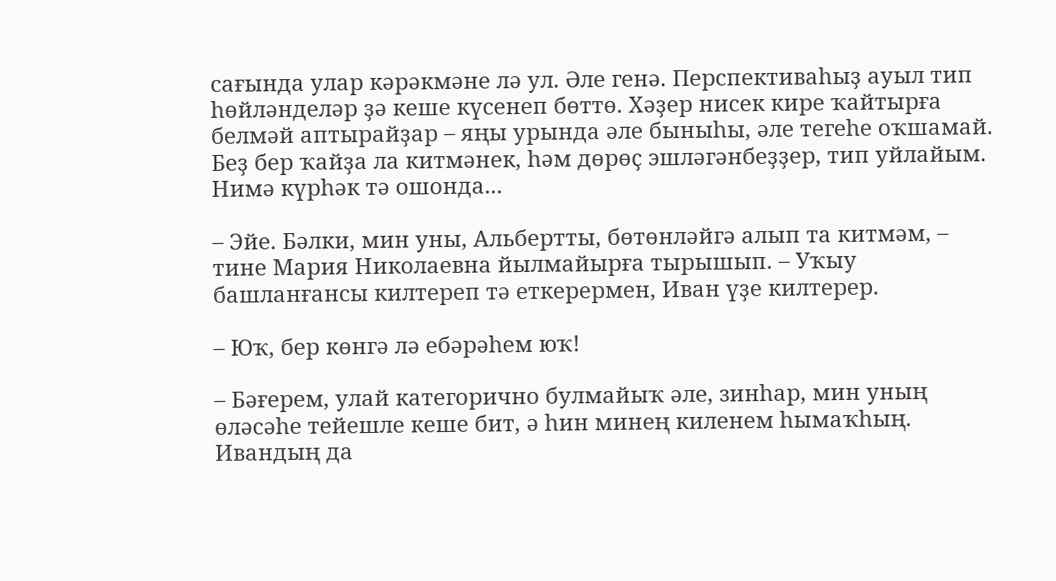сағында улар кәрәкмәне лә ул. Әле генә. Перспективаһыҙ ауыл тип һөйләнделәр ҙә кеше күсенеп бөттө. Хәҙер нисек кире ҡайтырға белмәй аптырайҙар – яңы урында әле быныһы, әле тегеһе оҡшамай. Беҙ бер ҡайҙа ла китмәнек, һәм дөрөҫ эшләгәнбеҙҙер, тип уйлайым. Нимә күрһәк тә ошонда...

– Эйе. Бәлки, мин уны, Альбертты, бөтөнләйгә алып та китмәм, – тине Мария Николаевна йылмайырға тырышып. – Уҡыу башланғансы килтереп тә еткерермен, Иван үҙе килтерер.

– Юҡ, бер көнгә лә ебәрәһем юҡ!

– Бәғерем, улай категорично булмайыҡ әле, зинһар, мин уның өләсәһе тейешле кеше бит, ә һин минең киленем һымаҡһың. Ивандың да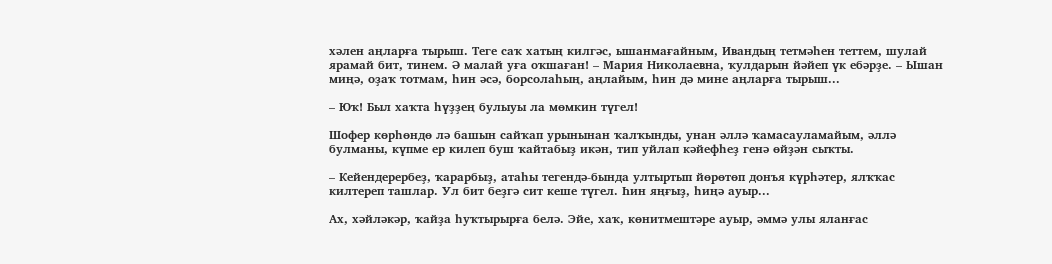хәлен аңларға тырыш. Теге саҡ хатың килгәс, ышанмағайным, Ивандың тетмәһен теттем, шулай ярамай бит, тинем. Ә малай уға оҡшаған! – Мария Николаевна, ҡулдарын йәйеп үк ебәрҙе. – Ышан миңә, оҙаҡ тотмам, һин әсә, борсолаһың, аңлайым, һин дә мине аңларға тырыш...

– Юҡ! Был хаҡта һүҙҙең булыуы ла мөмкин түгел!

Шофер көрһөндө лә башын сайҡап урынынан ҡалҡынды, унан әллә ҡамасауламайым, әллә булманы, күпме ер килеп буш ҡайтабыҙ икән, тип уйлап кәйефһеҙ генә өйҙән сыҡты.

– Кейендерербеҙ, ҡарарбыҙ, атаһы тегендә-бында ултыртып йөрөтөп донъя күрһәтер, ялҡҡас килтереп ташлар. Ул бит беҙгә сит кеше түгел. Һин яңғыҙ, һиңә ауыр...

Ах, хәйләкәр, ҡайҙа һуҡтырырға белә. Эйе, хаҡ, көнитмештәре ауыр, әммә улы яланғас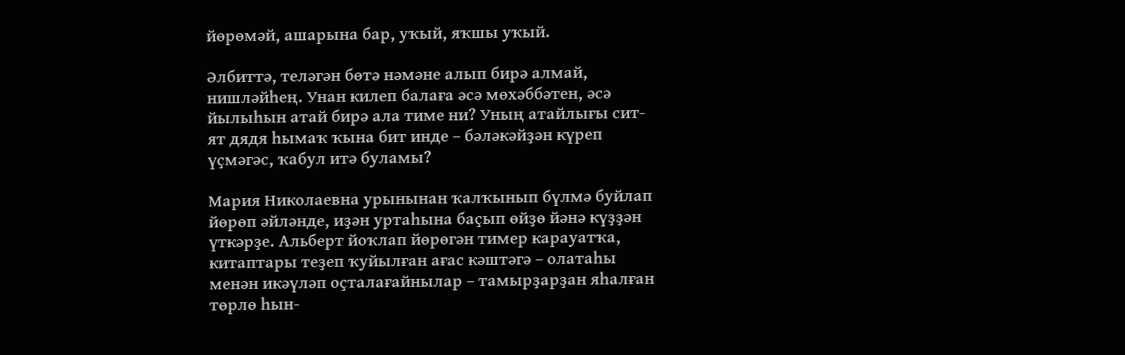йөрөмәй, ашарына бар, уҡый, яҡшы уҡый.

Әлбиттә, теләгән бөтә нәмәне алып бирә алмай, нишләйһең. Унан килеп балаға әсә мөхәббәтен, әсә йылыһын атай бирә ала тиме ни? Уның атайлығы сит-ят дядя һымаҡ ҡына бит инде – бәләкәйҙән күреп үҫмәгәс, ҡабул итә буламы?

Мария Николаевна урынынан ҡалҡынып бүлмә буйлап йөрөп әйләнде, иҙән уртаһына баҫып өйҙө йәнә күҙҙән үткәрҙе. Альберт йоҡлап йөрөгән тимер карауатҡа, китаптары теҙеп ҡуйылған ағас кәштәгә – олатаһы менән икәүләп оҫталағайнылар – тамырҙарҙан яһалған төрлө һын-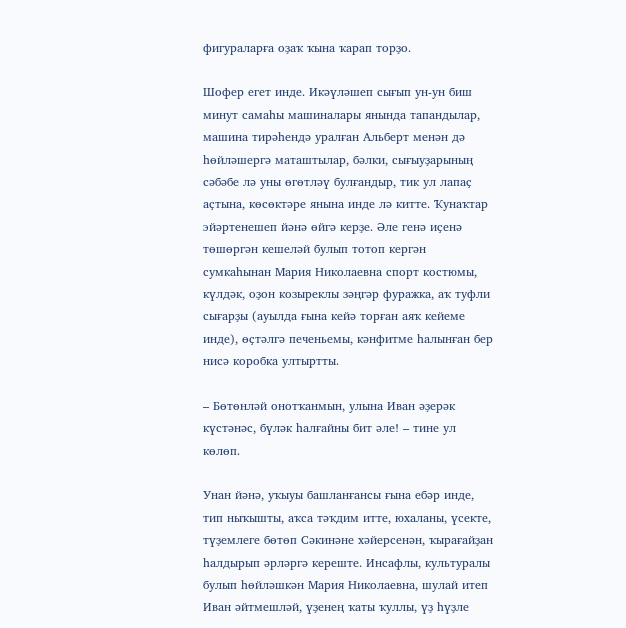фигураларға оҙаҡ ҡына ҡарап торҙо.

Шофер егет инде. Икәүләшеп сығып ун-ун биш минут самаһы машиналары янында тапандылар, машина тирәһендә уралған Альберт менән дә һөйләшергә маташтылар, бәлки, сығыуҙарының сәбәбе лә уны өгөтләү булғандыр, тик ул лапаҫ аҫтына, көсөктәре янына инде лә китте. Ҡунаҡтар эйәртенешеп йәнә өйгә керҙе. Әле генә иҫенә төшөргән кешеләй булып тотоп кергән сумкаһынан Мария Николаевна спорт костюмы, күлдәк, оҙон козыреклы зәңгәр фуражка, аҡ туфли сығарҙы (ауылда ғына кейә торған аяҡ кейеме инде), өҫтәлгә печеньемы, кәнфитме һалынған бер нисә коробка ултыртты.

– Бөтөнләй онотҡанмын, улына Иван әҙерәк күстәнәс, бүләк һалғайны бит әле! – тине ул көлөп.

Унан йәнә, уҡыуы башланғансы ғына ебәр инде, тип ныҡышты, аҡса тәҡдим итте, юхаланы, үсекте, түҙемлеге бөтөп Сәкинәне хәйерсенән, ҡырағайҙан һалдырып әрләргә кереште. Инсафлы, культуралы булып һөйләшкән Мария Николаевна, шулай итеп Иван әйтмешләй, үҙенең ҡаты ҡуллы, үҙ һүҙле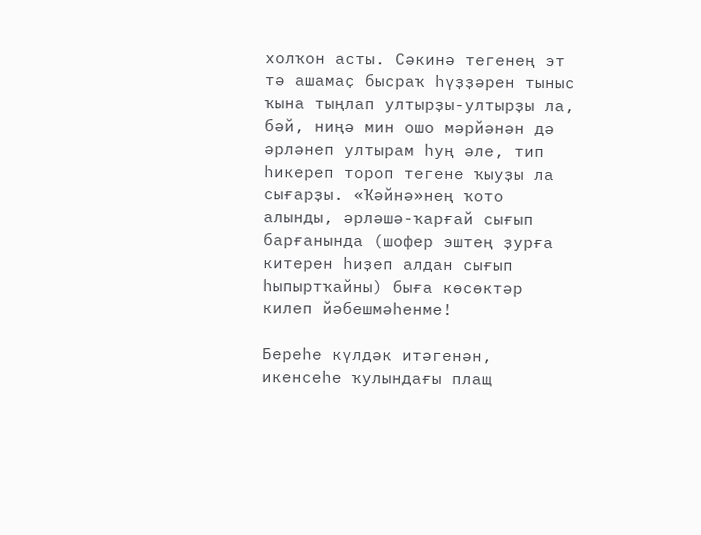холҡон асты. Сәкинә тегенең эт тә ашамаҫ бысраҡ һүҙҙәрен тыныс ҡына тыңлап ултырҙы-ултырҙы ла, бәй, ниңә мин ошо мәрйәнән дә әрләнеп ултырам һуң әле, тип һикереп тороп тегене ҡыуҙы ла сығарҙы. «Ҡәйнә»нең ҡото алынды, әрләшә-ҡарғай сығып барғанында (шофер эштең ҙурға китерен һиҙеп алдан сығып һыпыртҡайны) быға көсөктәр килеп йәбешмәһенме!

Береһе күлдәк итәгенән, икенсеһе ҡулындағы плащ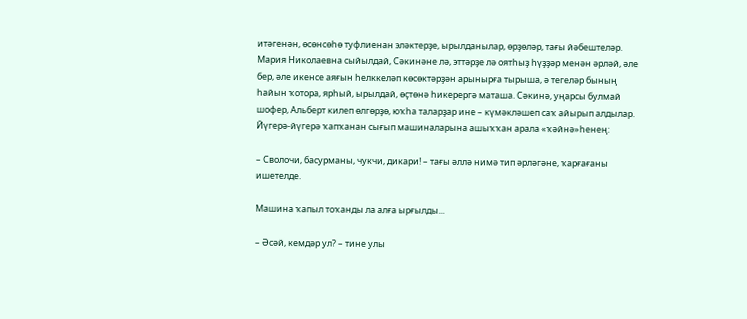итәгенән, өсөнсөһө туфлиенан эләктерҙе, ырылданылар, өрҙөләр, тағы йәбештеләр. Мария Николаевна сыйылдай, Сәкинәне лә, эттәрҙе лә оятһыҙ һүҙҙәр менән әрләй, әле бер, әле икенсе аяғын һелккеләп көсөктәрҙән арынырға тырыша, ә тегеләр бының һайын ҡотора, ярһый, ырылдай, өҫтөнә һикерергә маташа. Сәкинә, уңарсы булмай шофер, Альберт килеп өлгөрҙө, юҡһа таларҙар ине – күмәкләшеп саҡ айырып алдылар. Йүгерә-йүгерә ҡапҡанан сығып машиналарына ашыҡҡан арала «ҡәйнә»һенең:

– Сволочи, басурманы, чукчи, дикари! – тағы әллә нимә тип әрләгәне, ҡарғағаны ишетелде.

Машина ҡапыл тоҡанды ла алға ырғылды...

– Әсәй, кемдәр ул? – тине улы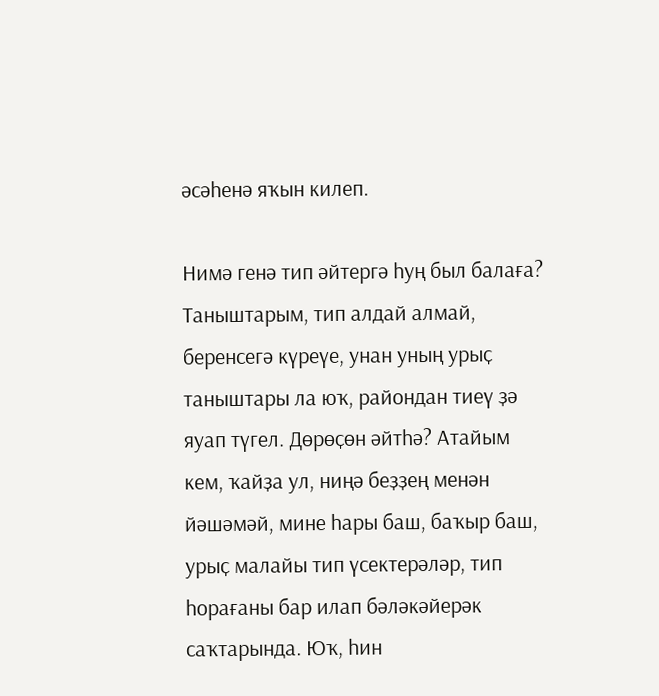әсәһенә яҡын килеп.

Нимә генә тип әйтергә һуң был балаға? Таныштарым, тип алдай алмай, беренсегә күреүе, унан уның урыҫ таныштары ла юҡ, райондан тиеү ҙә яуап түгел. Дөрөҫөн әйтһә? Атайым кем, ҡайҙа ул, ниңә беҙҙең менән йәшәмәй, мине һары баш, баҡыр баш, урыҫ малайы тип үсектерәләр, тип һорағаны бар илап бәләкәйерәк саҡтарында. Юҡ, һин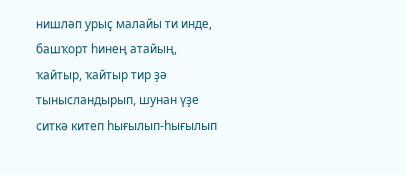нишләп урыҫ малайы ти инде, башҡорт һинең атайың, ҡайтыр, ҡайтыр тир ҙә тынысландырып, шунан үҙе ситкә китеп һығылып-һығылып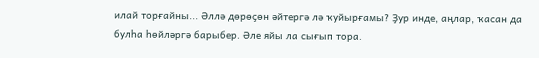илай торғайны... Әллә дөрөҫөн әйтергә лә ҡуйырғамы? Ҙур инде, аңлар, ҡасан да булһа һөйләргә барыбер. Әле яйы ла сығып тора.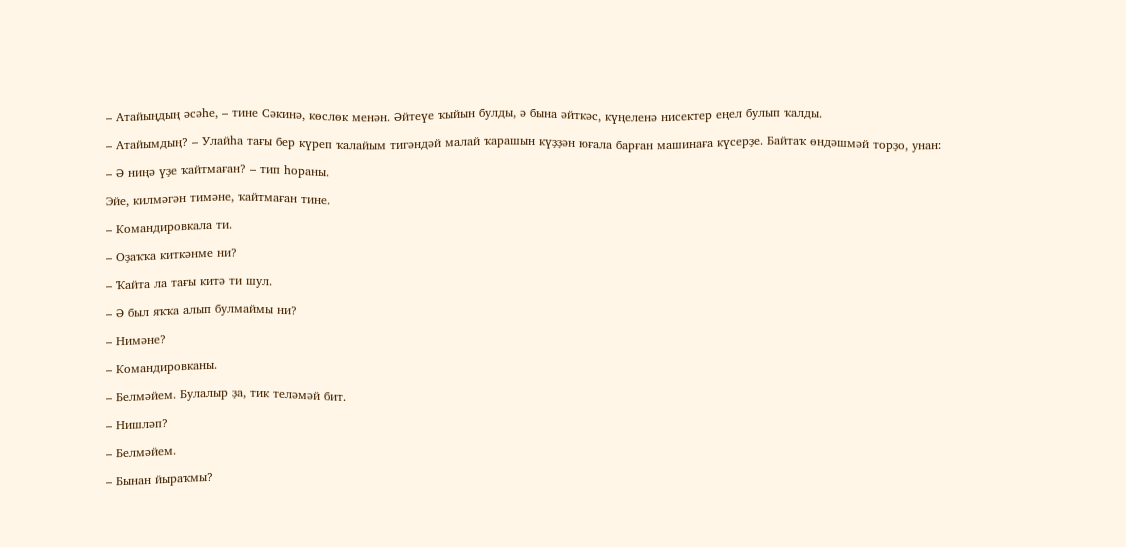– Атайыңдың әсәһе, – тине Сәкинә, көслөк менән. Әйтеүе ҡыйын булды, ә бына әйткәс, күңеленә нисектер еңел булып ҡалды.

– Атайымдың? – Улайһа тағы бер күреп ҡалайым тигәндәй малай ҡарашын күҙҙән юғала барған машинаға күсерҙе. Байтаҡ өндәшмәй торҙо, унан:

– Ә ниңә үҙе ҡайтмаған? – тип һораны.

Эйе, килмәгән тимәне, ҡайтмаған тине.

– Командировкала ти.

– Оҙаҡҡа киткәнме ни?

– Ҡайта ла тағы китә ти шул.

– Ә был яҡҡа алып булмаймы ни?

– Нимәне?

– Командировканы.

– Белмәйем. Булалыр ҙа, тик теләмәй бит.

– Нишләп?

– Белмәйем.

– Бынан йыраҡмы?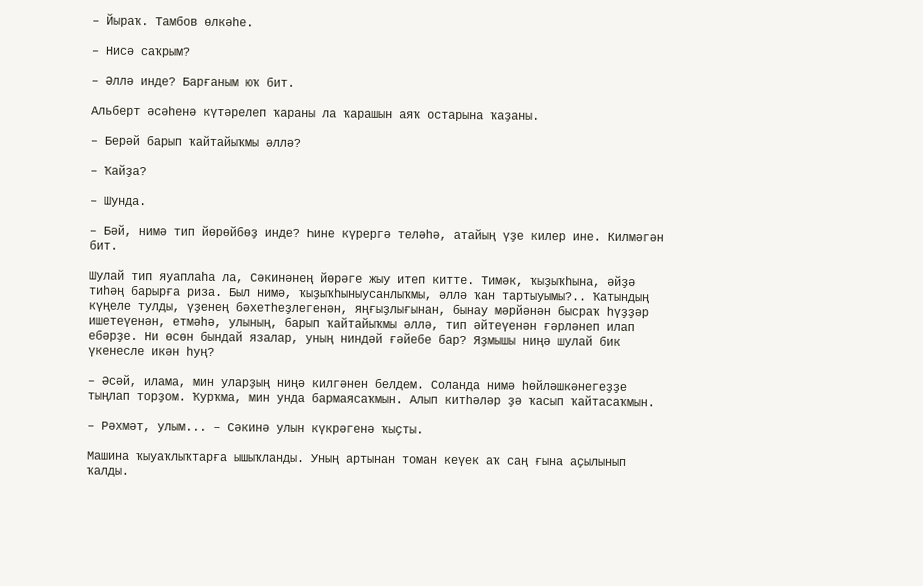– Йыраҡ. Тамбов өлкәһе.

– Нисә саҡрым?

– Әллә инде? Барғаным юҡ бит.

Альберт әсәһенә күтәрелеп ҡараны ла ҡарашын аяҡ остарына ҡаҙаны.

– Берәй барып ҡайтайыҡмы әллә?

– Ҡайҙа?

– Шунда.

– Бәй, нимә тип йөрөйбөҙ инде? Һине күрергә теләһә, атайың үҙе килер ине. Килмәгән бит.

Шулай тип яуаплаһа ла, Сәкинәнең йөрәге жыу итеп китте. Тимәк, ҡыҙыҡһына, әйҙә тиһәң барырға риза. Был нимә, ҡыҙыҡһыныусанлыҡмы, әллә ҡан тартыуымы?.. Ҡатындың күңеле тулды, үҙенең бәхетһеҙлегенән, яңғыҙлығынан, бынау мәрйәнән бысраҡ һүҙҙәр ишетеүенән, етмәһә, улының, барып ҡайтайыҡмы әллә, тип әйтеүенән ғәрләнеп илап ебәрҙе. Ни өсөн бындай язалар, уның ниндәй ғәйебе бар? Яҙмышы ниңә шулай бик үкенесле икән һуң?

– Әсәй, илама, мин уларҙың ниңә килгәнен белдем. Соланда нимә һөйләшкәнегеҙҙе тыңлап торҙом. Ҡурҡма, мин унда бармаясаҡмын. Алып китһәләр ҙә ҡасып ҡайтасаҡмын.

– Рәхмәт, улым... – Сәкинә улын күкрәгенә ҡыҫты.

Машина ҡыуаҡлыҡтарға ышыҡланды. Уның артынан томан кеүек аҡ саң ғына аҫылынып ҡалды.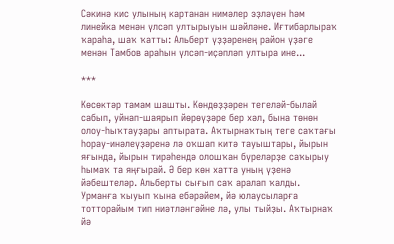Сәкинә кис улының картанан нимәлер эҙләүен һәм линейка менән үлсәп ултырыуын шәйләне. Иғтибарлыраҡ ҡараһа, шаҡ ҡатты: Альберт үҙҙәренең район үҙәге менән Тамбов араһын үлсәп-иҫәпләп ултыра ине...

***

Көсөктәр тамам шашты. Көндөҙҙәрен тегеләй-былай сабып, уйнап-шаярып йөрөүҙәре бер хәл, бына төнөн олоу-һыҡтауҙары аптырата. Аҡтырнаҡтың теге саҡтағы һорау-инәлеүҙәренә лә оҡшап китә тауыштары, йырын яғында, йырын тирәһендә олошҡан бүреләрҙе саҡырыу һымаҡ та яңғырай. Ә бер көн хатта уның үҙенә йәбештеләр. Альберты сығып саҡ аралап ҡалды. Урманға ҡыуып ҡына ебәрәйем, йә юлаусыларға тотторайым тип ниәтләнгәйне лә, улы тыйҙы. Аҡтырнаҡ йә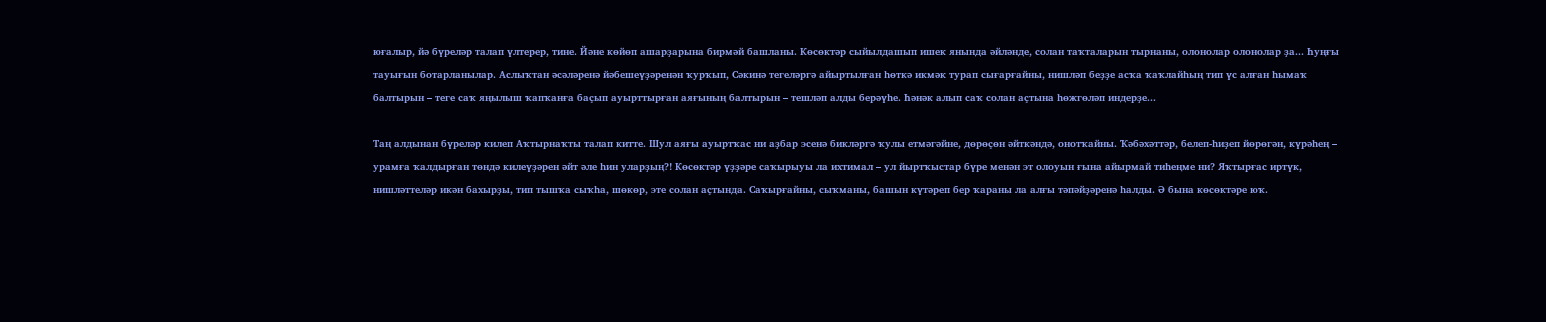юғалыр, йә бүреләр талап үлтерер, тине. Йәне көйөп ашарҙарына бирмәй башланы. Көсөктәр сыйылдашып ишек янында әйләнде, солан таҡталарын тырнаны, олонолар олонолар ҙа... Һуңғы тауығын ботарланылар. Аслыҡтан әсәләренә йәбешеүҙәренән ҡурҡып, Сәкинә тегеләргә айыртылған һөткә икмәк турап сығарғайны, нишләп беҙҙе асҡа ҡаҡлайһың тип үс алған һымаҡ балтырын – теге саҡ яңылыш ҡапҡанға баҫып ауырттырған аяғының балтырын – тешләп алды берәүһе. Һәнәк алып саҡ солан аҫтына һөжгөләп индерҙе...

Таң алдынан бүреләр килеп Аҡтырнаҡты талап китте. Шул аяғы ауыртҡас ни аҙбар эсенә бикләргә ҡулы етмәгәйне, дөрөҫөн әйткәндә, онотҡайны. Ҡәбәхәттәр, белеп-һиҙеп йөрөгән, күрәһең – урамға ҡалдырған төндә килеүҙәрен әйт әле һин уларҙың?! Көсөктәр үҙҙәре саҡырыуы ла ихтимал – ул йыртҡыстар бүре менән эт олоуын ғына айырмай тиһеңме ни? Яҡтырғас иртүк, нишләттеләр икән бахырҙы, тип тышҡа сыҡһа, шөкөр, эте солан аҫтында. Саҡырғайны, сыҡманы, башын күтәреп бер ҡараны ла алғы тәпәйҙәренә һалды. Ә бына көсөктәре юҡ.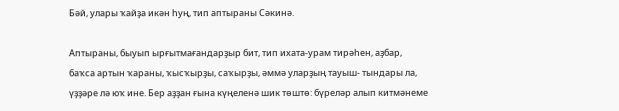Бәй, улары ҡайҙа икән һуң, тип аптыраны Сәкинә.

Аптыраны, быуып ырғытмағандарҙыр бит, тип ихата-урам тирәһен, аҙбар, баҡса артын ҡараны, ҡысҡырҙы, саҡырҙы, әммә уларҙың тауыш- тындары ла, үҙҙәре лә юҡ ине. Бер аҙҙан ғына күңеленә шик төштө: бүреләр алып китмәнеме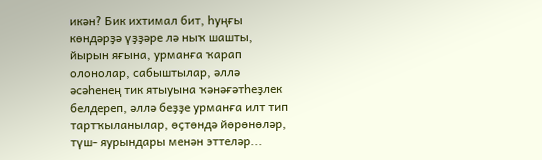икән? Бик ихтимал бит, һуңғы көндәрҙә үҙҙәре лә ныҡ шашты, йырын яғына, урманға ҡарап олонолар, сабыштылар, әллә әсәһенең тик ятыуына ҡәнәғәтһеҙлек белдереп, әллә беҙҙе урманға илт тип тартҡыланылар, өҫтөндә йөрөнөләр, түш- яурындары менән эттеләр...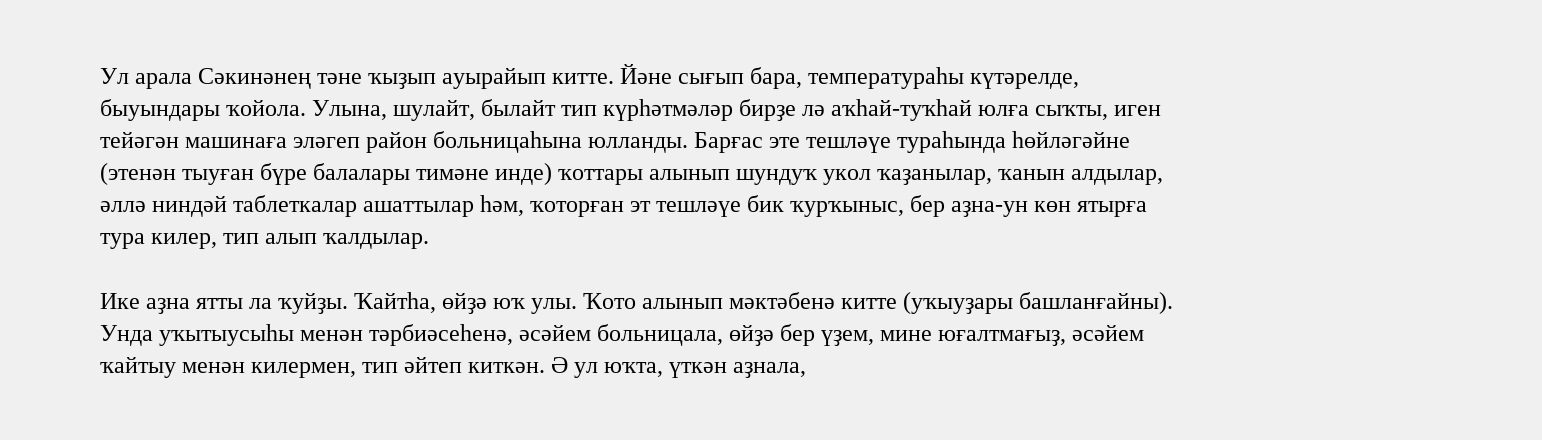Ул арала Сәкинәнең тәне ҡыҙып ауырайып китте. Йәне сығып бара, температураһы күтәрелде, быуындары ҡойола. Улына, шулайт, былайт тип күрһәтмәләр бирҙе лә аҡһай-туҡһай юлға сыҡты, иген тейәгән машинаға эләгеп район больницаһына юлланды. Барғас эте тешләүе тураһында һөйләгәйне (этенән тыуған бүре балалары тимәне инде) ҡоттары алынып шундуҡ укол ҡаҙанылар, ҡанын алдылар, әллә ниндәй таблеткалар ашаттылар һәм, ҡоторған эт тешләүе бик ҡурҡыныс, бер аҙна-ун көн ятырға тура килер, тип алып ҡалдылар.

Ике аҙна ятты ла ҡуйҙы. Ҡайтһа, өйҙә юҡ улы. Ҡото алынып мәктәбенә китте (уҡыуҙары башланғайны). Унда уҡытыусыһы менән тәрбиәсеһенә, әсәйем больницала, өйҙә бер үҙем, мине юғалтмағыҙ, әсәйем ҡайтыу менән килермен, тип әйтеп киткән. Ә ул юҡта, үткән аҙнала,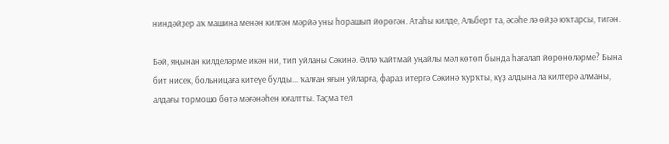ниндәйҙер аҡ машина менән килгән мәрйә уны һорашып йөрөгән. Атаһы килде, Альберт та, әсәһе лә өйҙә юҡтарсы, тигән.

Бәй, яңынан килделәрме икән ни, тип уйланы Сәкинә. Әллә ҡайтмай уңайлы мәл көтөп бында һағалап йөрөнөләрме? Бына бит нисек, больницаға китеүе булды... ҡалған яғын уйларға, фараз итергә Сәкинә ҡурҡты, күҙ алдына ла килтерә алманы, алдағы тормошо бөтә мәғәнәһен юғалтты. Таҫма тел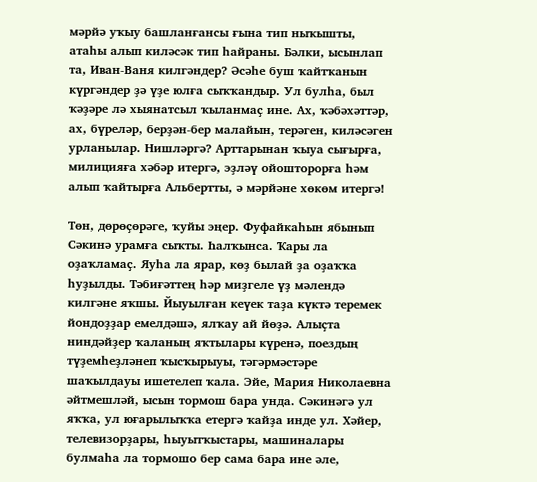мәрйә уҡыу башланғансы ғына тип ныҡышты, атаһы алып киләсәк тип һайраны. Бәлки, ысынлап та, Иван-Ваня килгәндер? Әсәһе буш ҡайтҡанын күргәндер ҙә үҙе юлға сыҡҡандыр. Ул булһа, был ҡәҙәре лә хыянатсыл ҡыланмаҫ ине. Ах, ҡәбәхәттәр, ах, бүреләр, берҙән-бер малайын, терәген, киләсәген урланылар. Нишләргә? Арттарынан ҡыуа сығырға, милицияға хәбәр итергә, эҙләү ойошторорға һәм алып ҡайтырға Альбертты, ә мәрйәне хөкөм итергә!

Төн, дөрөҫөрәге, ҡуйы эңер. Фуфайкаһын ябынып Сәкинә урамға сыҡты. Һалҡынса. Ҡары ла оҙаҡламаҫ. Яуһа ла ярар, көҙ былай ҙа оҙаҡҡа һуҙылды. Тәбиғәттең һәр миҙгеле үҙ мәлендә килгәне яҡшы. Йыуылған кеүек таҙа күктә теремек йондоҙҙар емелдәшә, ялҡау ай йөҙә. Алыҫта ниндәйҙер ҡаланың яҡтылары күренә, поездың түҙемһеҙләнеп ҡысҡырыуы, тәгәрмәстәре шаҡылдауы ишетелеп ҡала. Эйе, Мария Николаевна әйтмешләй, ысын тормош бара унда. Сәкинәгә ул яҡҡа, ул юғарылыҡҡа етергә ҡайҙа инде ул. Хәйер, телевизорҙары, һыуытҡыстары, машиналары булмаһа ла тормошо бер сама бара ине әле,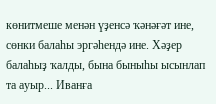көнитмеше менән үҙенсә ҡәнәғәт ине, сөнки балаһы эргәһендә ине. Хәҙер балаһыҙ ҡалды, бына быныһы ысынлап та ауыр... Иванға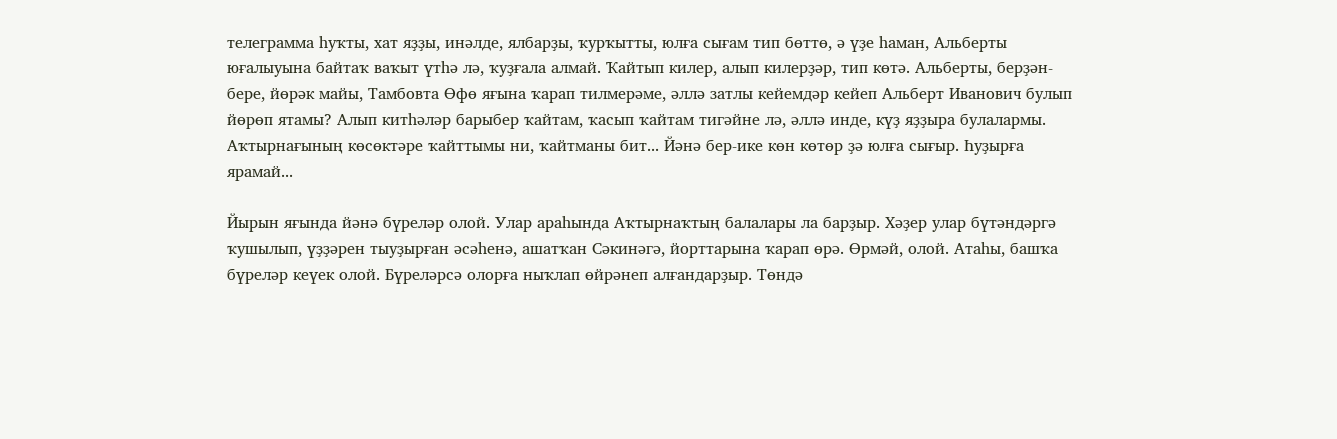телеграмма һуҡты, хат яҙҙы, инәлде, ялбарҙы, ҡурҡытты, юлға сығам тип бөттө, ә үҙе һаман, Альберты юғалыуына байтаҡ ваҡыт үтһә лә, ҡуҙғала алмай. Ҡайтып килер, алып килерҙәр, тип көтә. Альберты, берҙән-бере, йөрәк майы, Тамбовта Өфө яғына ҡарап тилмерәме, әллә затлы кейемдәр кейеп Альберт Иванович булып йөрөп ятамы? Алып китһәләр барыбер ҡайтам, ҡасып ҡайтам тигәйне лә, әллә инде, күҙ яҙҙыра булалармы. Аҡтырнағының көсөктәре ҡайттымы ни, ҡайтманы бит... Йәнә бер-ике көн көтөр ҙә юлға сығыр. Һуҙырға ярамай...

Йырын яғында йәнә бүреләр олой. Улар араһында Аҡтырнаҡтың балалары ла барҙыр. Хәҙер улар бүтәндәргә ҡушылып, үҙҙәрен тыуҙырған әсәһенә, ашатҡан Сәкинәгә, йорттарына ҡарап өрә. Өрмәй, олой. Атаһы, башҡа бүреләр кеүек олой. Бүреләрсә олорға ныҡлап өйрәнеп алғандарҙыр. Төндә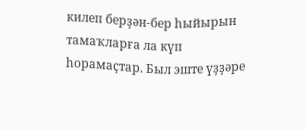килеп берҙән-бер һыйырын тамаҡларға ла күп һорамаҫтар. Был эште үҙҙәре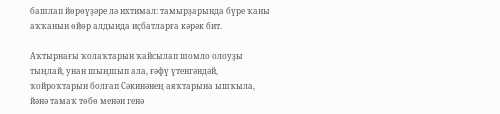башлап йөрөүҙәре лә ихтимал: тамырҙарында бүре ҡаны аҡҡанын өйөр алдында иҫбатларға кәрәк бит.

Аҡтырнағы ҡолаҡтарын ҡайсылап шомло олоуҙы тыңлай, унан шыңшып ала, ғәфү үтенгәндәй, ҡойроҡтарын болғап Сәкинәнең аяҡтарына ышҡыла, йәнә тамаҡ төбө менән генә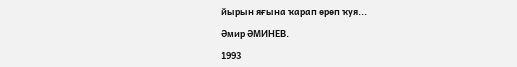йырын яғына ҡарап өрөп ҡуя...

Әмир ӘМИНЕВ.

1993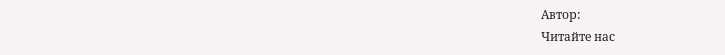Автор:
Читайте нас